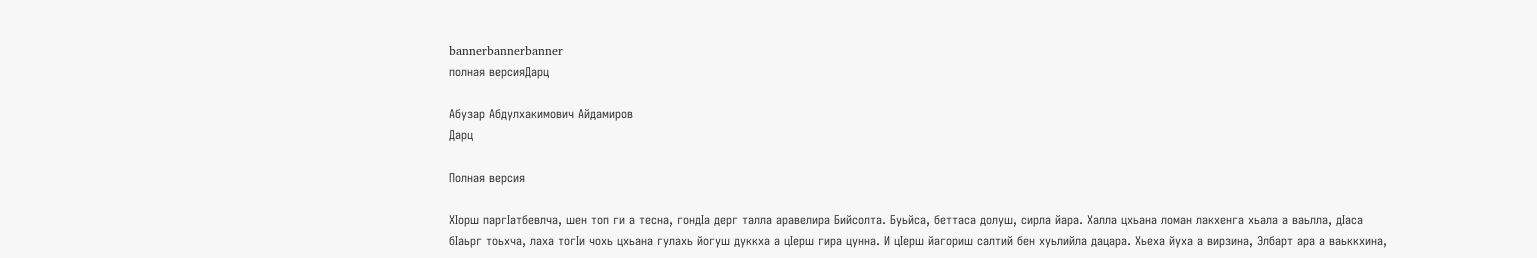bannerbannerbanner
полная версияДарц

Абузар Абдулхакимович Айдамиров
Дарц

Полная версия

ХIорш паргIатбевлча, шен топ ги а тесна, гондIа дерг талла аравелира Бийсолта. Буьйса, беттаса долуш, сирла йара. Халла цхьана ломан лакхенга хьала а ваьлла, дIаса бIаьрг тоьхча, лаха тогIи чохь цхьана гулахь йогуш дуккха а цIерш гира цунна. И цIерш йагориш салтий бен хуьлийла дацара. Хьеха йуха а вирзина, Элбарт ара а ваьккхина,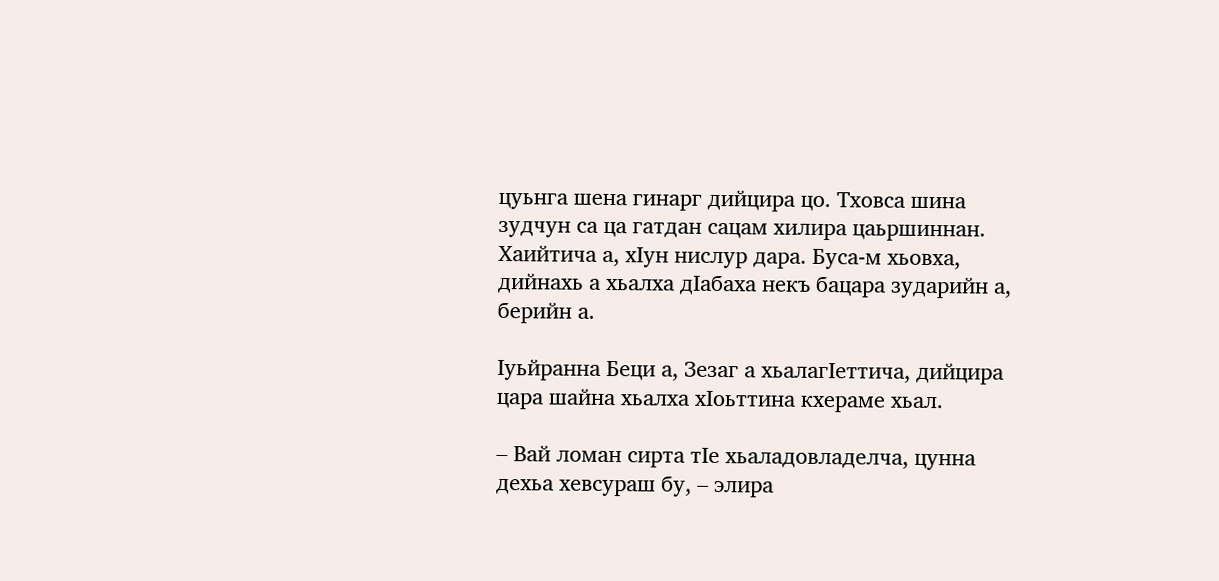цуьнга шена гинарг дийцира цо. Тховса шина зудчун са ца гатдан сацам хилира цаьршиннан. Хаийтича а, хIун нислур дара. Буса-м хьовха, дийнахь а хьалха дIабаха некъ бацара зударийн а, берийн а.

Iуьйранна Беци а, Зезаг а хьалагIеттича, дийцира цара шайна хьалха хIоьттина кхераме хьал.

– Вай ломан сирта тIе хьаладовладелча, цунна дехьа хевсураш бу, – элира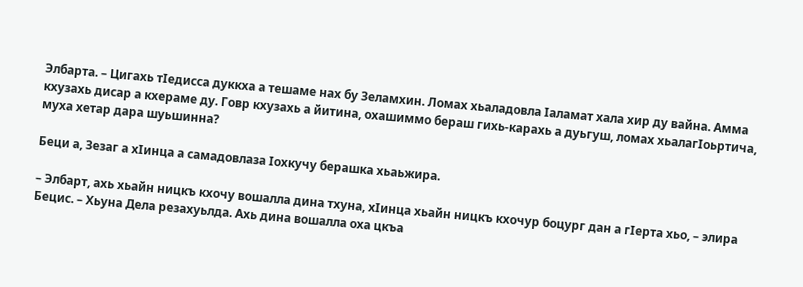Элбарта. – Цигахь тIедисса дуккха а тешаме нах бу Зеламхин. Ломах хьаладовла Iаламат хала хир ду вайна. Амма кхузахь дисар а кхераме ду. Говр кхузахь а йитина, охашиммо бераш гихь-карахь а дуьгуш, ломах хьалагIоьртича, муха хетар дара шуьшинна?

Беци а, Зезаг а хIинца а самадовлаза Iохкучу берашка хьаьжира.

– Элбарт, ахь хьайн ницкъ кхочу вошалла дина тхуна, хIинца хьайн ницкъ кхочур боцург дан а гIерта хьо, – элира Бецис. – Хьуна Дела резахуьлда. Ахь дина вошалла оха цкъа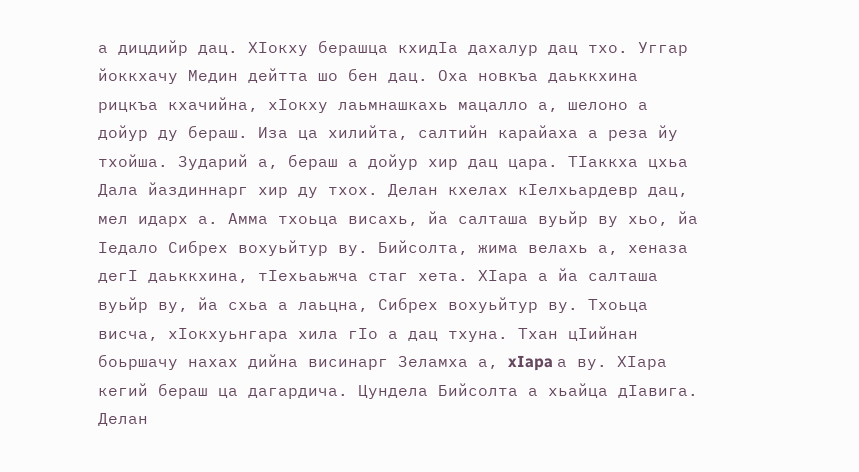а дицдийр дац. ХIокху берашца кхидIа дахалур дац тхо. Уггар йоккхачу Медин дейтта шо бен дац. Оха новкъа даьккхина рицкъа кхачийна, хIокху лаьмнашкахь мацалло а, шелоно а дойур ду бераш. Иза ца хилийта, салтийн карайаха а реза йу тхойша. Зударий а, бераш а дойур хир дац цара. ТIаккха цхьа Дала йаздиннарг хир ду тхох. Делан кхелах кIелхьардевр дац, мел идарх а. Амма тхоьца висахь, йа салташа вуьйр ву хьо, йа Iедало Сибрех вохуьйтур ву. Бийсолта, жима велахь а, хеназа дегI даьккхина, тIехьаьжча стаг хета. ХIара а йа салташа вуьйр ву, йа схьа а лаьцна, Сибрех вохуьйтур ву. Тхоьца висча, хIокхуьнгара хила гIo а дац тхуна. Тхан цIийнан боьршачу нахах дийна висинарг Зеламха а, xIapa а ву. ХIара кегий бераш ца дагардича. Цундела Бийсолта а хьайца дIавига. Делан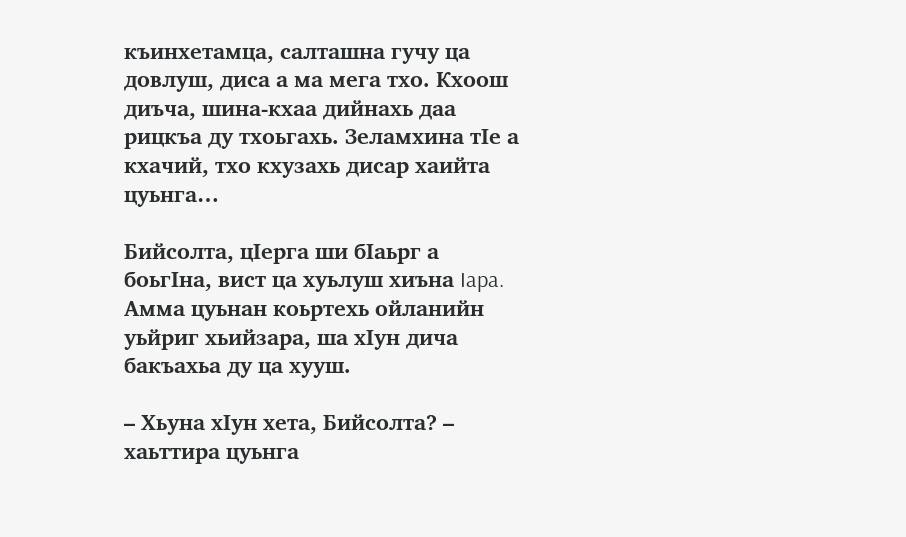къинхетамца, салташна гучу ца довлуш, диса а ма мега тхо. Кхоош диъча, шина-кхаа дийнахь даа рицкъа ду тхоьгахь. Зеламхина тIе а кхачий, тхо кхузахь дисар хаийта цуьнга…

Бийсолта, цIeргa ши бIаьрг а боьгIна, вист ца хуьлуш хиъна Iapa. Амма цуьнан коьртехь ойланийн уьйриг хьийзара, ша хIун дича бакъахьа ду ца хууш.

– Хьуна хIун хета, Бийсолта? – хаьттира цуьнга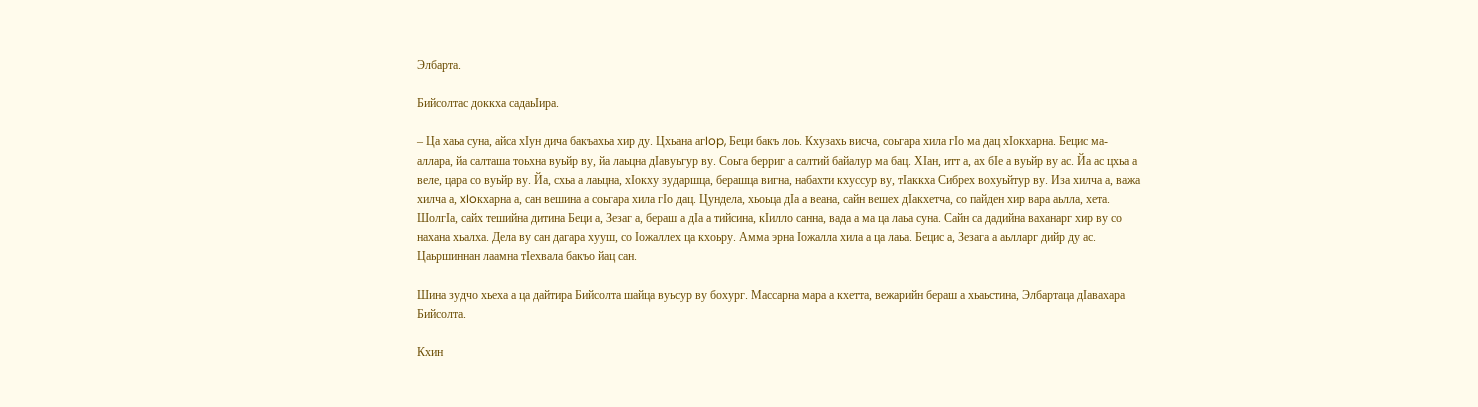Элбарта.

Бийсолтас доккха садаьIира.

– Ца хаьа суна, айса хIун дича бакъахьа хир ду. Цхьана aгIop, Беци бакъ лоь. Кхузахь висча, соьгара хила гIo ма дац хIокхарна. Бецис ма-аллара, йа салташа тоьхна вуьйр ву, йа лаьцна дIавуьгур ву. Соьга берриг а салтий байалур ма бац. ХIан, итт а, ах бIе а вуьйр ву ас. Йа ас цхьа а веле, цара со вуьйр ву. Йа, схьа а лаьцна, хIокху зударшца, берашца вигна, набахти кхуссур ву, тIаккха Сибрех вохуьйтур ву. Иза хилча а, важа хилча а, xIoкхарна а, сан вешина а соьгара хила гIo дац. Цундела, хьоьца дIа а веана, сайн вешех дIакхетча, со пайден хир вара аьлла, хета. ШолгIа, сайх тешийна дитина Беци а, Зезаг а, бераш а дIа а тийсина, кIилло санна, вада а ма ца лаьа суна. Сайн са дадийна ваханарг хир ву со нахана хьалха. Дела ву сан дагара хууш, со Iожаллех ца кхоьру. Амма эрна Iожалла хила а ца лаьа. Бецис а, Зезага а аьлларг дийр ду ас. Цаьршиннан лаамна тIехвала бакъо йац сан.

Шина зудчо хьеха а ца дайтира Бийсолта шайца вуьсур ву бохург. Массарна мара а кхетта, вежарийн бераш а хьаьстина, Элбартаца дIавахара Бийсолта.

Кхин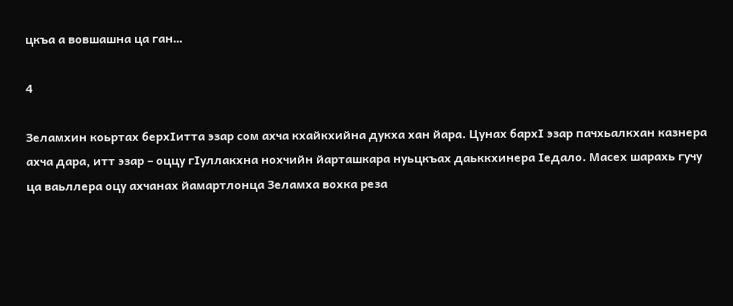цкъа а вовшашна ца ган…

4

Зеламхин коьртах берхIитта эзар сом ахча кхайкхийна дукха хан йара. Цунах бархI эзар пачхьалкхан казнера ахча дара, итт эзар – оццу гIуллакхна нохчийн йарташкара нуьцкъах даьккхинера Iедало. Масех шарахь гучу ца ваьллера оцу ахчанах йамартлонца Зеламха вохка реза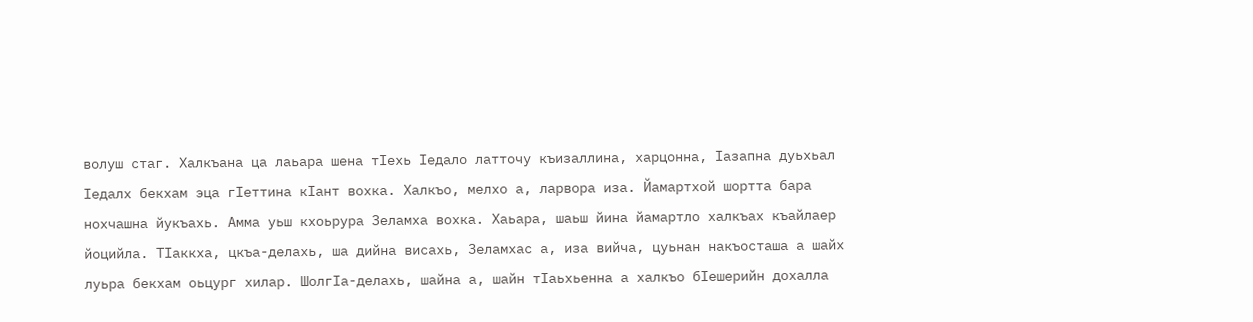волуш стаг. Халкъана ца лаьара шена тIехь Iедало латточу къизаллина, харцонна, Iазапна дуьхьал Iедалх бекхам эца гIеттина кIант вохка. Халкъо, мелхо а, ларвора иза. Йамартхой шортта бара нохчашна йукъахь. Амма уьш кхоьрура Зеламха вохка. Хаьара, шаьш йина йамартло халкъах къайлаер йоцийла. ТIаккха, цкъа-делахь, ша дийна висахь, Зеламхас а, иза вийча, цуьнан накъосташа а шайх луьра бекхам оьцург хилар. ШолгIа-делахь, шайна а, шайн тIаьхьенна а халкъо бIешерийн дохалла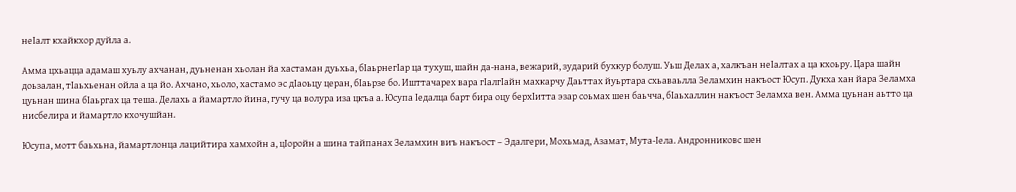неIалт кхайкхор дуйла а.

Aмма цхьацца адамаш хуьлу ахчанан, дуьненан хьолан йа хастаман дуьхьа, бIаьрнегIар ца тухуш, шайн да-нана, вежарий, зударий бухкур болуш. Уьш Делах а, халкъан неIалтах а ца кхоьру. Цара шайн доьзалан, тIaьхьенан ойла а ца йо. Ахчано, хьоло, хастамо эс дIаоьцу церан, бIаьрзе бо. Ишттачарех вара гIалгIайн махкарчу Даьттах йуьртара схьаваьлла Зеламхин накъост Юсуп. Дукха хан йара Зеламха цуьнан шина бIаьргах ца теша. Делахь а йамартло йина, гучу ца волура иза цкъа а. Юсупа Iедалца барт бира оцу берхIитта эзар соьмах шен баьчча, бIаьхаллин накъост Зеламха вен. Амма цуьнан аьтто ца нисбелира и йамартло кхочушйан.

Юсупа, мотт баьхьна, йамартлонца лацийтира хамхойн а, цIоройн а шина тайпанах Зеламхин виъ накъост – Эдалгери, Мохьмад, Азамат, Мута-Iела. Андронниковс шен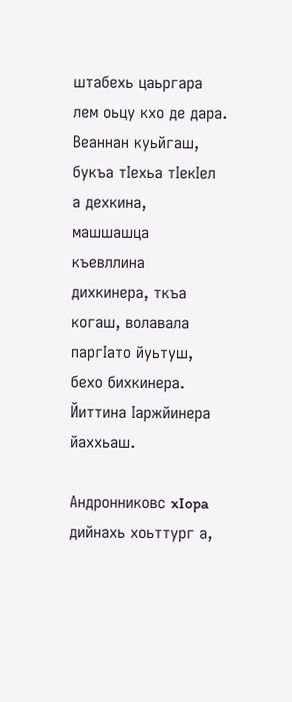штабехь цаьргара лем оьцу кхо де дара. Веаннан куьйгаш, букъа тIехьа тIекIел а дехкина, машшашца къевллина дихкинера, ткъа когаш, волавала паргIато йуьтуш, бехо бихкинера. Йиттина Iаржйинера йаххьаш.

Андронниковс xIopa дийнахь хоьттург а,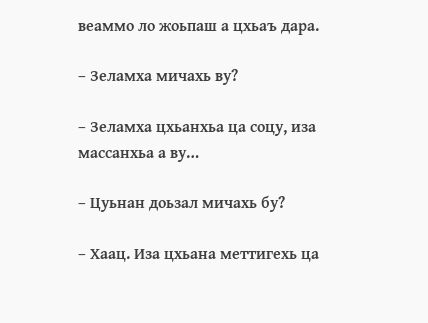веаммо ло жоьпаш а цхьаъ дара.

– Зеламха мичахь ву?

– Зеламха цхьанхьа ца соцу, иза массанхьа а ву…

– Цуьнан доьзал мичахь бу?

– Хаац. Иза цхьана меттигехь ца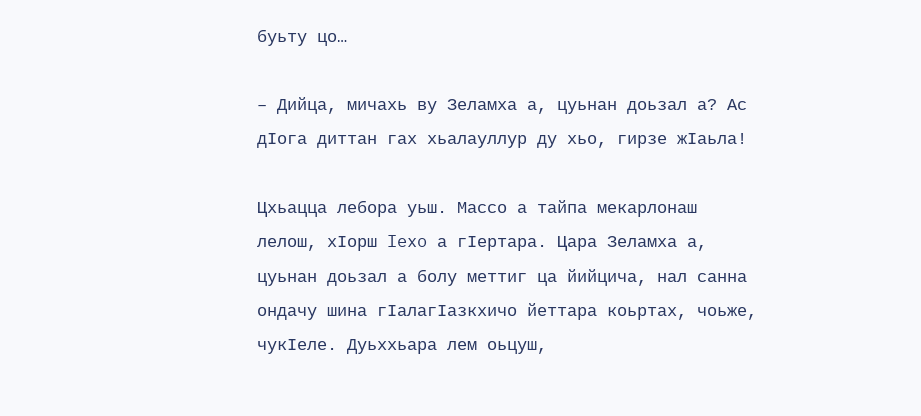буьту цо…

– Дийца, мичахь ву Зеламха а, цуьнан доьзал а? Ас дIога диттан гах хьалауллур ду хьо, гирзе жIаьла!

Цхьацца лебора уьш. Массо а тайпа мекарлонаш лелош, хIорш Iexo а гIертара. Цара Зеламха а, цуьнан доьзал а болу меттиг ца йийцича, нал санна ондачу шина гIалагIазкхичо йеттара коьртах, чоьже, чукIеле. Дуьххьара лем оьцуш,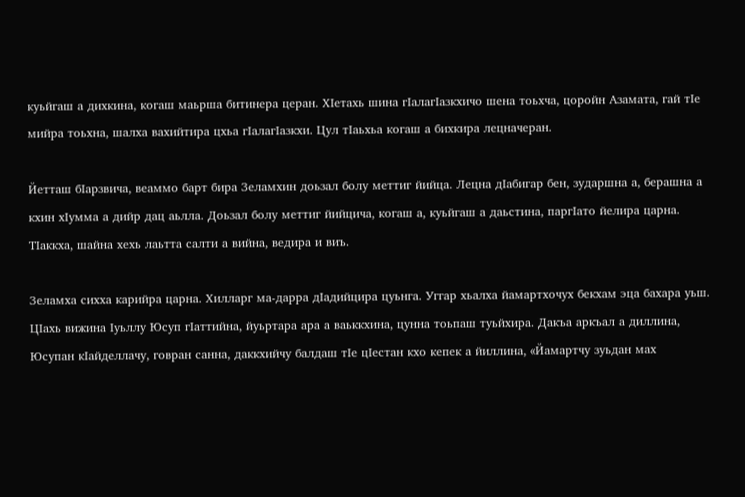куьйгаш а дихкина, когаш маьрша битинера церан. ХIетахь шина гIалагIазкхичо шена тоьхча, цоройн Азамата, гай тIе мийра тоьхна, шалха вахийтира цхьа гIалагIазкхи. Цул тIаьхьа когаш а бихкира лецначеран.

Йетташ бIарзвича, веаммо барт бира Зеламхин доьзал болу меттиг йийца. Лецна дIабигар бен, зударшна а, берашна а кхин хIумма а дийр дац аьлла. Доьзал болу меттиг йийцича, когаш а, куьйгаш а даьстина, паргIато йелира царна. ТIаккха, шайна хехь лаьтта салти а вийна, ведира и виъ.

Зеламха сихха карийра царна. Хилларг ма-дарра дIадийцира цуьнга. Уггар хьалха йамартхочух бекхам эца бахара уьш. ЦIахь вижина Iуьллу Юсуп гIаттийна, йуьртара ара а ваьккхина, цунна тоьпаш туьйхира. Дакъа аркъал а диллина, Юсупан кIайделлачу, говран санна, даккхийчу балдаш тIе цIестан кхо кепек а йиллина, «Йамартчу зуьдан мах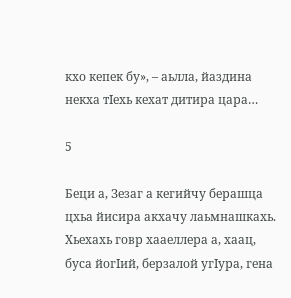кхо кепек бу», – аьлла, йаздина некха тIехь кехат дитира цара…

5

Беци а, Зезаг а кегийчу берашца цхьа йисира акхачу лаьмнашкахь. Хьехахь говр хааеллера а, хаац, буса йогIий, берзалой угIура, гена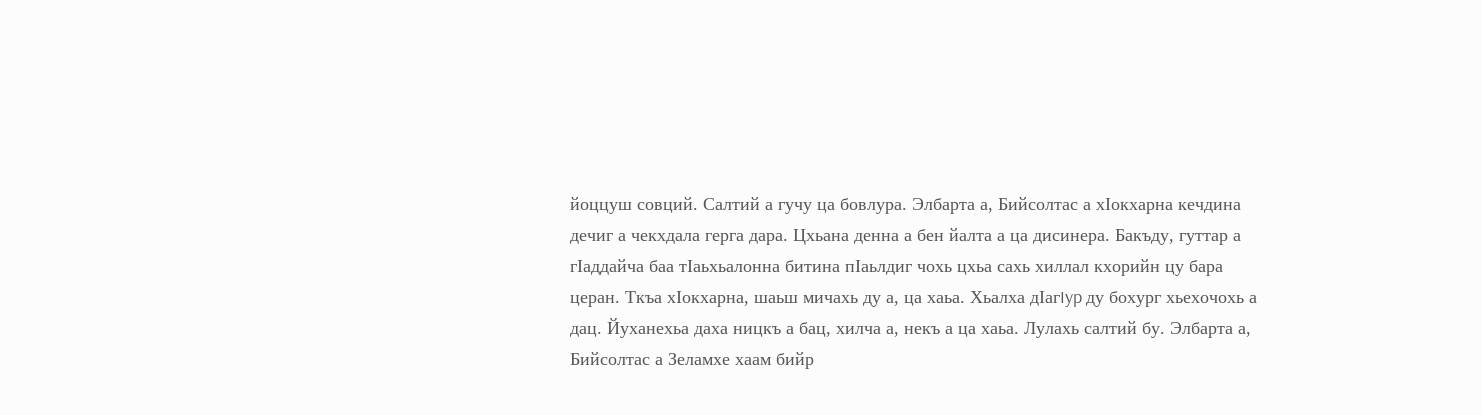йоццуш совций. Салтий а гучу ца бовлура. Элбарта а, Бийсолтас а хIокхарна кечдина дечиг а чекхдала герга дара. Цхьана денна а бен йалта а ца дисинера. Бакъду, гуттар а гIаддайча баа тIаьхьалонна битина пIаьлдиг чохь цхьа сахь хиллал кхорийн цу бара церан. Ткъа хIокхарна, шаьш мичахь ду а, ца хаьа. Хьалха дIaгIyp ду бохург хьехочохь а дац. Йуханехьа даха ницкъ а бац, хилча а, некъ а ца хаьа. Лулахь салтий бу. Элбарта а, Бийсолтас а Зеламхе хаам бийр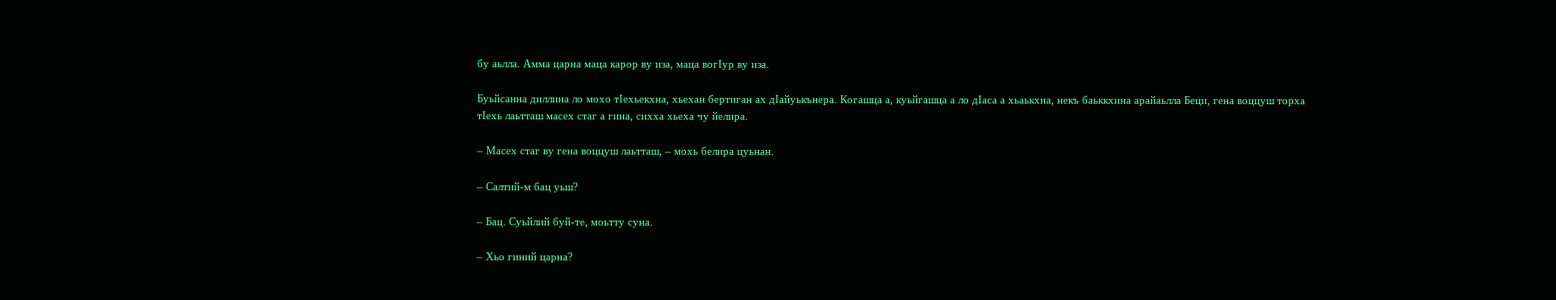бу аьлла. Амма царна маца карор ву иза, маца вогIур ву иза.

Буьйсанна диллина ло мохо тIехьекхна, хьехан бертиган ах дIайуькънера. Когашца а, куьйгашца а ло дIаса а хьаькхна, некъ баьккхина арайаьлла Беци, гена воццуш торха тIехь лаьтташ масех стаг а гина, сихха хьеха чу йелира.

– Масех стаг ву гена воццуш лаьтташ, – мохь белира цуьнан.

– Салтий-м бац уьш?

– Бац. Суьйлий буй-те, моьтту суна.

– Хьо гиний царна?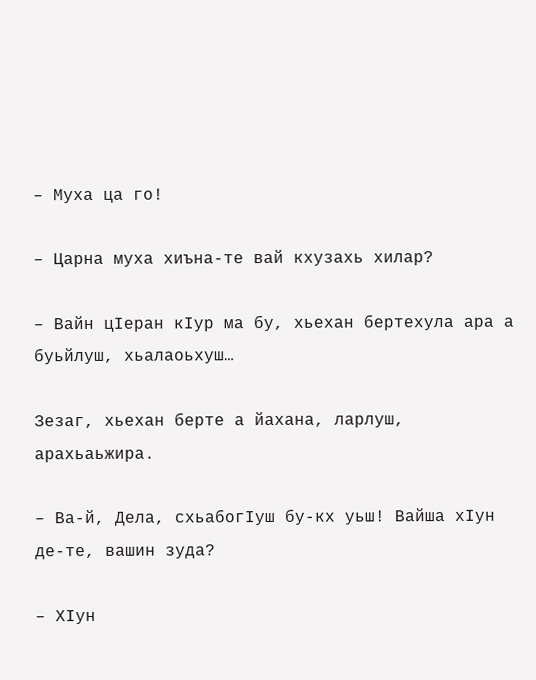– Муха ца го!

– Царна муха хиъна-те вай кхузахь хилар?

– Вайн цIеран кIур ма бу, хьехан бертехула ара а буьйлуш, хьалаоьхуш…

Зезаг, хьехан берте а йахана, ларлуш, арахьаьжира.

– Ва-й, Дела, схьабогIуш бу-кх уьш! Вайша хIун де-те, вашин зуда?

– ХIун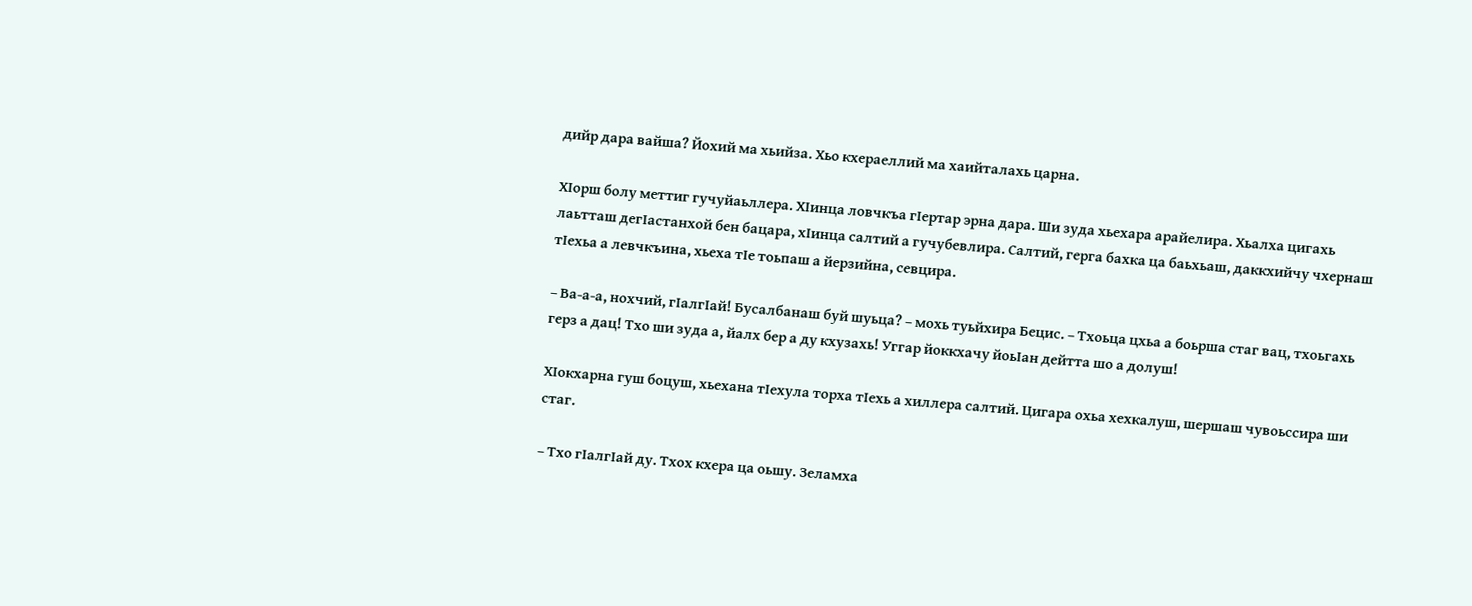дийр дара вайша? Йохий ма хьийза. Хьо кхераеллий ма хаийталахь царна.

ХIорш болу меттиг гучуйаьллера. ХIинца ловчкъа гIертар эрна дара. Ши зуда хьехара арайелира. Хьалха цигахь лаьтташ дегIастанхой бен бацара, хIинца салтий а гучубевлира. Салтий, герга бахка ца баьхьаш, даккхийчу чхернаш тIехьа а левчкъина, хьеха тIе тоьпаш а йерзийна, севцира.

– Ва-а-а, нохчий, гIалгIай! Бусалбанаш буй шуьца? – мохь туьйхира Бецис. – Тхоьца цхьа а боьрша стаг вац, тхоьгахь герз а дац! Тхо ши зуда а, йалх бер а ду кхузахь! Уггар йоккхачу йоьIан дейтта шо а долуш!

ХIокхарна гуш боцуш, хьехана тIехула торха тIехь а хиллера салтий. Цигара охьа хехкалуш, шершаш чувоьссира ши стаг.

– Тхо гIалгIай ду. Тхох кхера ца оьшу. Зеламха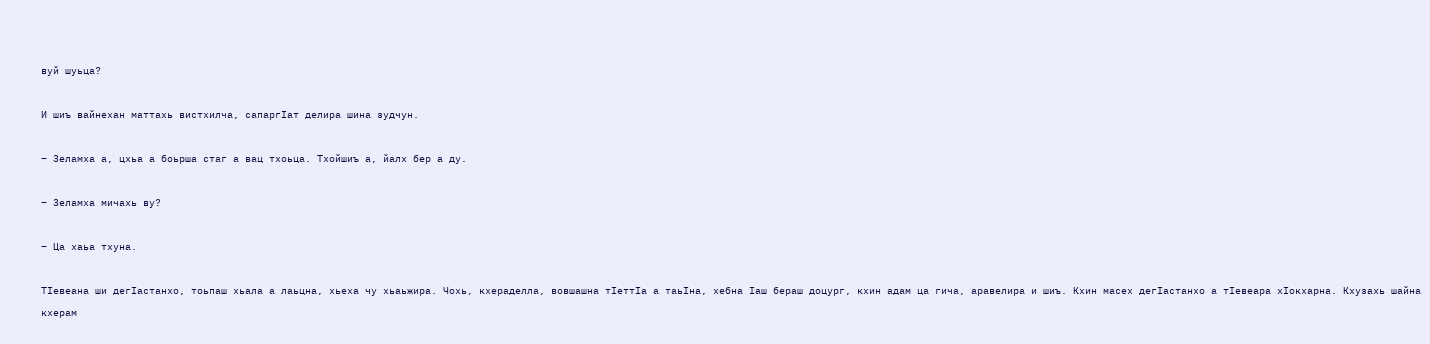вуй шуьца?

И шиъ вайнехан маттахь вистхилча, сапаргIат делира шина зудчун.

– Зеламха а, цхьа а боьрша стаг а вац тхоьца. Тхойшиъ а, йалх бер а ду.

– Зеламха мичахь ву?

– Ца хаьа тхуна.

ТIевеана ши дегIастанхо, тоьпаш хьала а лаьцна, хьеха чу хьаьжира. Чохь, кхераделла, вовшашна тIеттIа а таьIна, хебна Iаш бераш доцург, кхин адам ца гича, аравелира и шиъ. Кхин масех дегIастанхо а тIевеара хIокхарна. Кхузахь шайна кхерам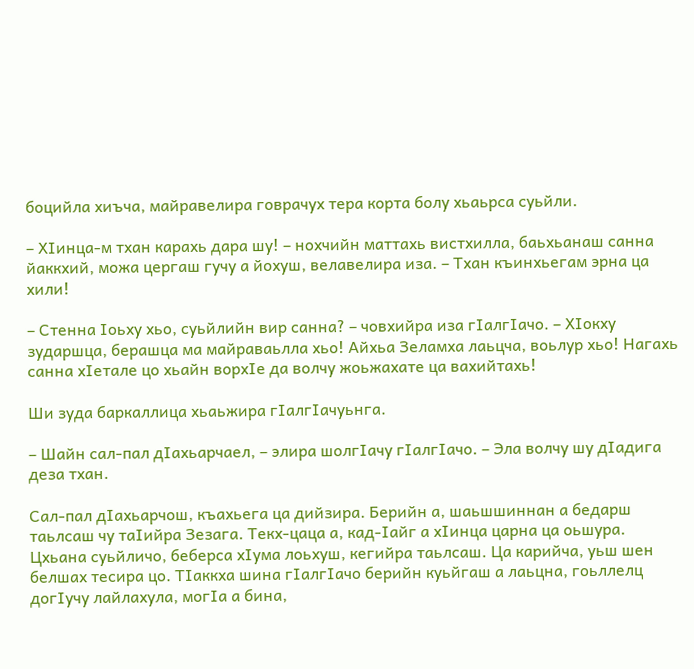боцийла хиъча, майравелира говрачух тера корта болу хьаьрса суьйли.

– ХIинца-м тхан карахь дара шу! – нохчийн маттахь вистхилла, баьхьанаш санна йаккхий, можа цергаш гучу а йохуш, велавелира иза. – Тхан къинхьегам эрна ца хили!

– Стенна Iоьху хьо, суьйлийн вир санна? – човхийра иза гIалгIачо. – ХIокху зударшца, берашца ма майраваьлла хьо! Айхьа Зеламха лаьцча, воьлур хьо! Нагахь санна хIетале цо хьайн ворхIе да волчу жоьжахате ца вахийтахь!

Ши зуда баркаллица хьаьжира гIалгIачуьнга.

– Шайн сал-пал дIахьарчаел, – элира шолгIачу гIалгIачо. – Эла волчу шу дIадига деза тхан.

Сал-пал дIахьарчош, къахьега ца дийзира. Берийн а, шаьшшиннан а бедарш таьлсаш чу таIийра Зезага. Текх-цаца а, кад-Iайг а хIинца царна ца оьшура. Цхьана суьйличо, беберса хIума лоьхуш, кегийра таьлсаш. Ца карийча, уьш шен белшах тесира цо. ТIаккха шина гIалгIачо берийн куьйгаш а лаьцна, гоьллелц догIучу лайлахула, мoгIa а бина,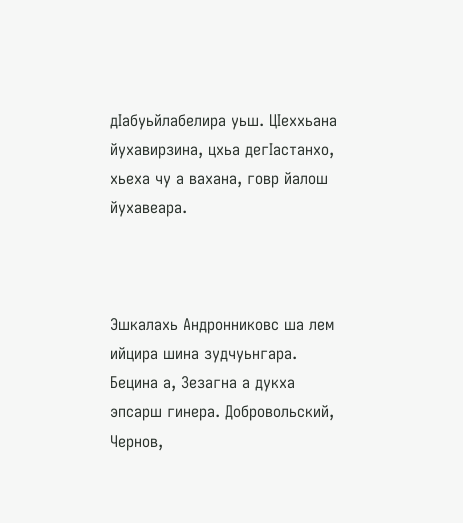дIабуьйлабелира уьш. ЦIеххьана йухавирзина, цхьа дегIастанхо, хьеха чу а вахана, говр йалош йухавеара.



Эшкалахь Андронниковс ша лем ийцира шина зудчуьнгара. Бецина а, Зезагна а дукха эпсарш гинера. Добровольский, Чернов,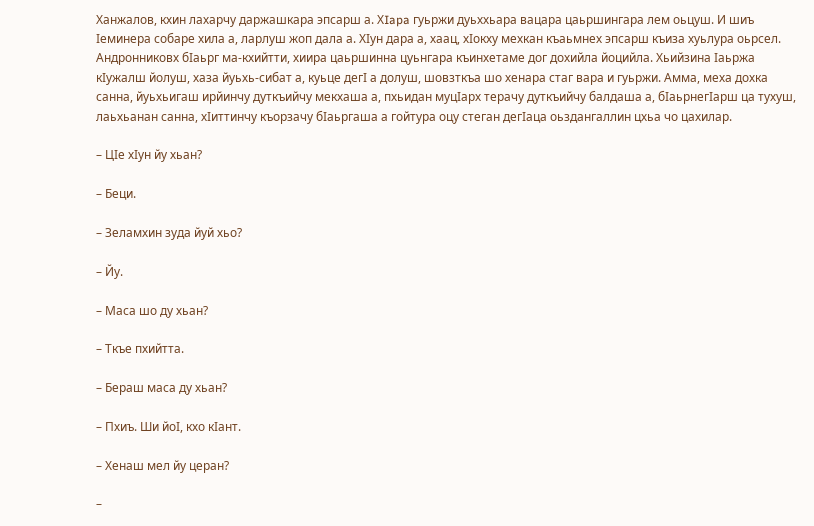Ханжалов, кхин лахарчу даржашкара эпсарш а. ХIapa гуьржи дуьххьара вацара цаьршингара лем оьцуш. И шиъ Iеминера собаре хила а, ларлуш жоп дала а. ХIун дара а, хаац, хIокху мехкан къаьмнех эпсарш къиза хуьлура оьрсел. Андронниковх бIаьрг ма-кхийтти, хиира цаьршинна цуьнгара къинхетаме дог дохийла йоцийла. Хьийзина Iаьржа кIужалш йолуш, хаза йуьхь-сибат а, куьце дeгI а долуш, шовзткъа шо хенара стаг вара и гуьржи. Амма, меха дохка санна, йуьхьигаш ирйинчу дуткъийчу мекхаша а, пхьидан муцIарх терачу дуткъийчу балдаша а, бIаьрнегIарш ца тухуш, лаьхьанан санна, хIиттинчу къорзачу бIаьргаша а гойтура оцу стеган дегIаца оьздангаллин цхьа чо цахилар.

– ЦIе хIун йу хьан?

– Беци.

– Зеламхин зуда йуй хьо?

– Йу.

– Маса шо ду хьан?

– Ткъе пхийтта.

– Бераш маса ду хьан?

– Пхиъ. Ши йоI, кхо кIант.

– Хенаш мел йу церан?

–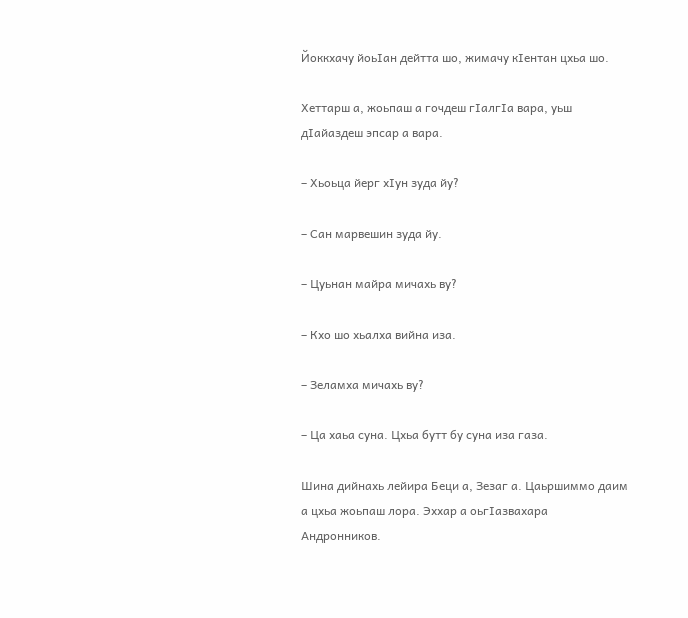Йоккхачу йоьIан дейтта шо, жимачу кIентан цхьа шо.

Хеттарш а, жоьпаш а гочдеш гIалгIа вара, уьш дIайаздеш эпсар а вара.

– Хьоьца йерг хIун зуда йу?

– Сан марвешин зуда йу.

– Цуьнан майра мичахь ву?

– Кхо шо хьалха вийна иза.

– Зеламха мичахь ву?

– Ца хаьа суна. Цхьа бутт бу суна иза газа.

Шина дийнахь лейира Беци а, Зезаг а. Цаьршиммо даим а цхьа жоьпаш лора. Эххар а оьгIазвахара Андронников.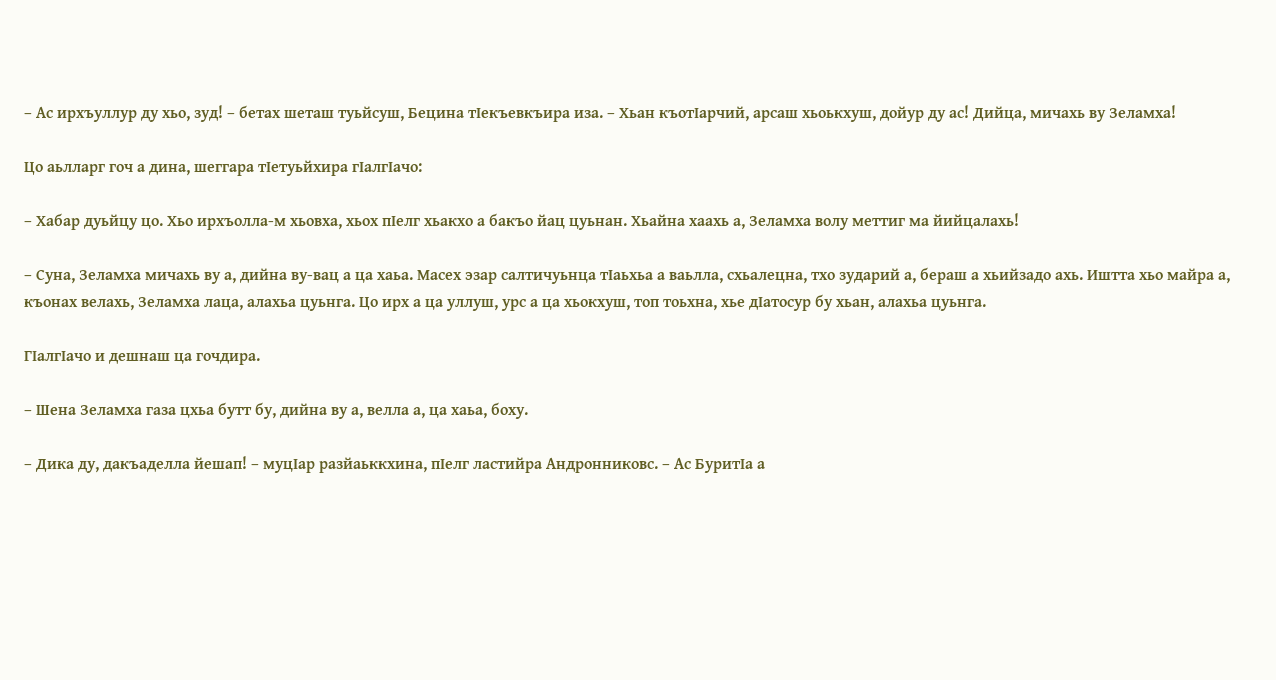– Ас ирхъуллур ду хьо, зуд! – бетах шеташ туьйсуш, Бецина тIекъевкъира иза. – Хьан къотIарчий, арсаш хьоькхуш, дойур ду ас! Дийца, мичахь ву Зеламха!

Цо аьлларг гоч а дина, шеггара тIетуьйхира гIалгIачо:

– Хабар дуьйцу цо. Хьо ирхъолла-м хьовха, хьох пIелг хьакхо а бакъо йац цуьнан. Хьайна хаахь а, Зеламха волу меттиг ма йийцалахь!

– Суна, Зеламха мичахь ву а, дийна ву-вац а ца хаьа. Масех эзар салтичуьнца тIаьхьа а ваьлла, схьалецна, тхо зударий а, бераш а хьийзадо ахь. Иштта хьо майра а, къонах велахь, Зеламха лаца, алахьа цуьнга. Цо ирх а ца уллуш, урс а ца хьокхуш, топ тоьхна, хье дIатосур бу хьан, алахьа цуьнга.

ГIалгIачо и дешнаш ца гочдира.

– Шена Зеламха газа цхьа бутт бу, дийна ву а, велла а, ца хаьа, боху.

– Дика ду, дакъаделла йешап! – муцIар разйаьккхина, пIелг ластийра Андронниковс. – Ас БуритIа а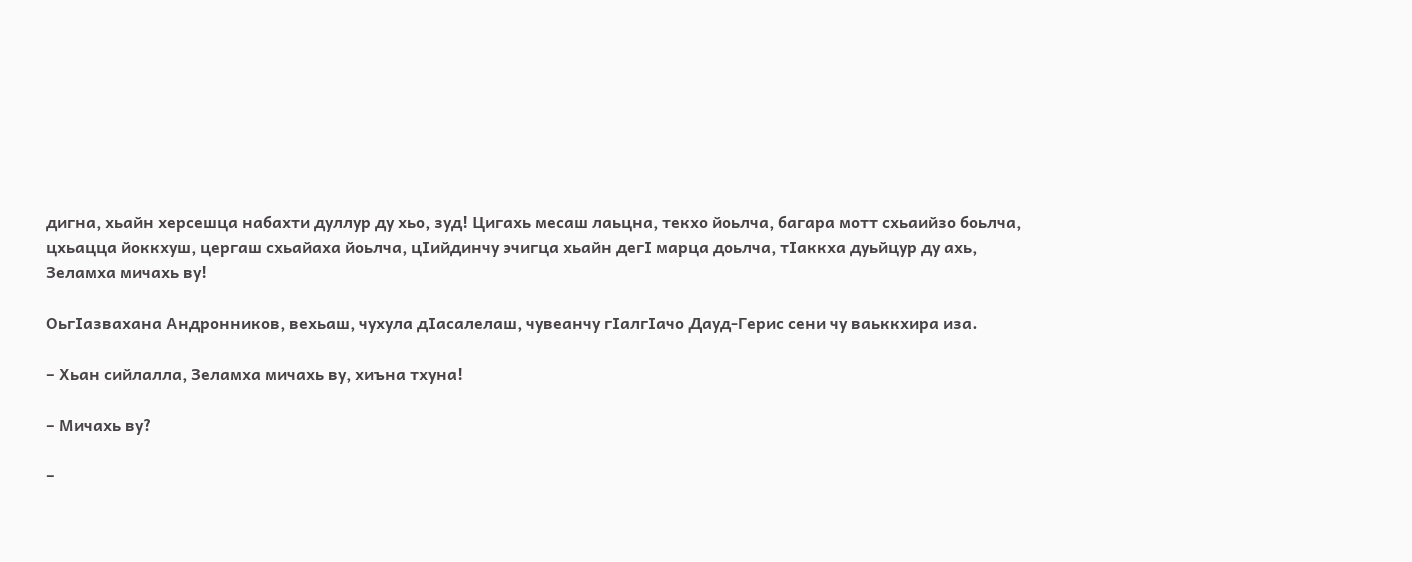дигна, хьайн херсешца набахти дуллур ду хьо, зуд! Цигахь месаш лаьцна, текхо йоьлча, багара мотт схьаийзо боьлча, цхьацца йоккхуш, цергаш схьайаха йоьлча, цIийдинчу эчигца хьайн дегI марца доьлча, тIаккха дуьйцур ду ахь, Зеламха мичахь ву!

ОьгIазвахана Андронников, вехьаш, чухула дIасалелаш, чувеанчу гIалгIачо Дауд-Герис сени чу ваьккхира иза.

– Хьан сийлалла, Зеламха мичахь ву, хиъна тхуна!

– Мичахь ву?

–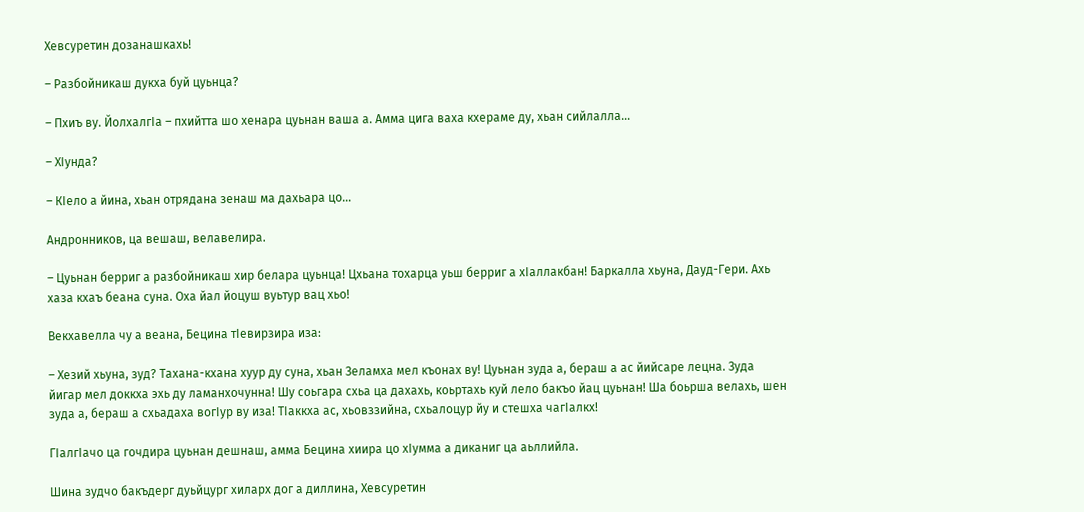Хевсуретин дозанашкахь!

– Разбойникаш дукха буй цуьнца?

– Пхиъ ву. ЙолхалгIа – пхийтта шо хенара цуьнан ваша а. Амма цига ваха кхераме ду, хьан сийлалла…

– ХIунда?

– КIело а йина, хьан отрядана зенаш ма дахьара цо…

Андронников, ца вешаш, велавелира.

– Цуьнан берриг а разбойникаш хир белара цуьнца! Цхьана тохарца уьш берриг а хIаллакбан! Баркалла хьуна, Дауд-Гери. Ахь хаза кхаъ беана суна. Оха йал йоцуш вуьтур вац хьо!

Векхавелла чу а веана, Бецина тIевирзира иза:

– Хезий хьуна, зуд? Тахана-кхана хуур ду суна, хьан Зеламха мел къонах ву! Цуьнан зуда а, бераш а ас йийсаре лецна. Зуда йигар мел доккха эхь ду ламанхочунна! Шу соьгара схьа ца дахахь, коьртахь куй лело бакъо йац цуьнан! Ша боьрша велахь, шен зуда а, бераш а схьадаха вогIур ву иза! ТIаккха ас, хьовззийна, схьалоцур йу и стешха чагIалкх!

ГIалгIачо ца гочдира цуьнан дешнаш, амма Бецина хиира цо хIумма а диканиг ца аьллийла.

Шина зудчо бакъдерг дуьйцург хиларх дог а диллина, Хевсуретин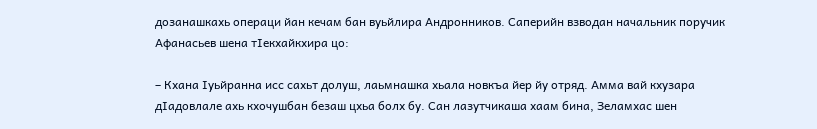дозанашкахь операци йан кечам бан вуьйлира Андронников. Саперийн взводан начальник поручик Афанасьев шена тIекхайкхира цо:

– Кхана Iуьйранна исс сахьт долуш, лаьмнашка хьала новкъа йер йу отряд. Амма вай кхузара дIадовлале ахь кхочушбан безаш цхьа болх бу. Сан лазутчикаша хаам бина, Зеламхас шен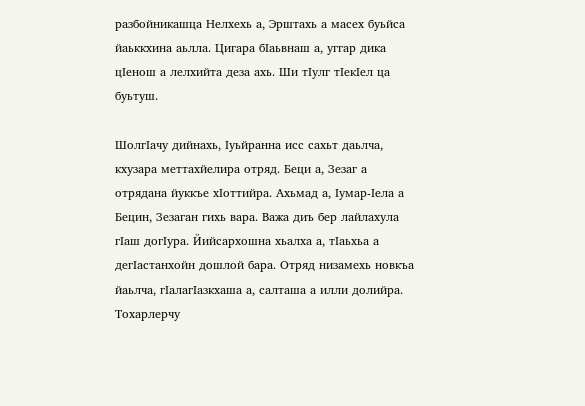разбойникашца Нелхехь а, Эрштахь а масех буьйса йаьккхина аьлла. Цигара бIаьвнаш а, уггар дика цIенош а лелхийта деза ахь. Ши тIулг тIекIел ца буьтуш.

ШолгIачу дийнахь, Iуьйранна исс сахьт даьлча, кхузара меттахйелира отряд. Беци а, Зезаг а отрядана йуккъе хIоттийра. Ахьмад а, Iумар-Iела а Бецин, Зезаган гихь вара. Важа диъ бер лайлахула гIаш догIура. Йийсархошна хьалха а, тIаьхьа а дегIастанхойн дошлой бара. Отряд низамехь новкъа йаьлча, гIалагIазкхаша а, салташа а илли долийра. Тохарлерчу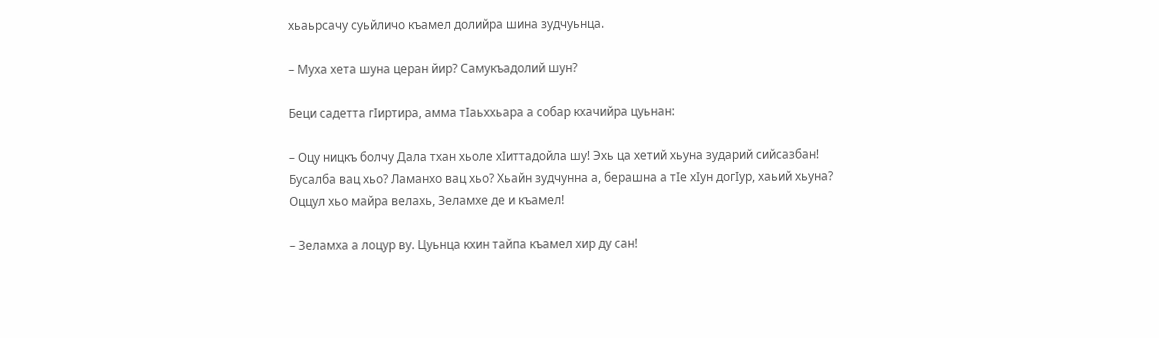хьаьрсачу суьйличо къамел долийра шина зудчуьнца.

– Муха хета шуна церан йир? Самукъадолий шун?

Беци садетта гIиртира, амма тIаьххьара а собар кхачийра цуьнан:

– Оцу ницкъ болчу Дала тхан хьоле хIиттадойла шу! Эхь ца хетий хьуна зударий сийсазбан! Бусалба вац хьо? Ламанхо вац хьо? Хьайн зудчунна а, берашна а тIе хIун догIур, хаьий хьуна? Оццул хьо майра велахь, Зеламхе де и къамел!

– Зеламха а лоцур ву. Цуьнца кхин тайпа къамел хир ду сан!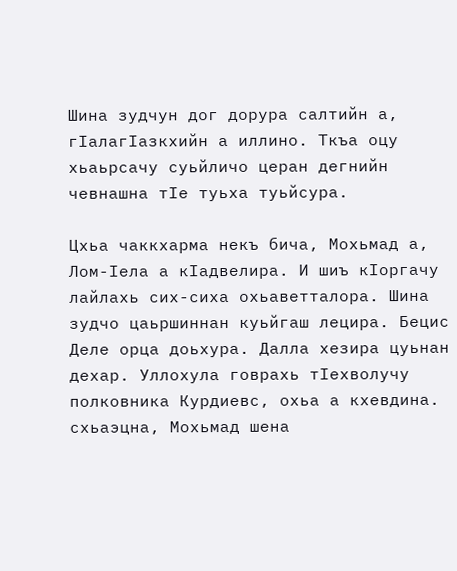Шина зудчун дог дорура салтийн а, гIалагIазкхийн а иллино. Ткъа оцу хьаьрсачу суьйличо церан дегнийн чевнашна тIе туьха туьйсура.

Цхьа чаккхарма некъ бича, Мохьмад а, Лом-Iела а кIадвелира. И шиъ кIоргачу лайлахь сих-сиха охьаветталора. Шина зудчо цаьршиннан куьйгаш лецира. Бецис Деле орца доьхура. Далла хезира цуьнан дехар. Уллохула говрахь тIехволучу полковника Курдиевс, охьа а кхевдина. схьаэцна, Мохьмад шена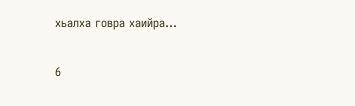хьалха говра хаийра…

6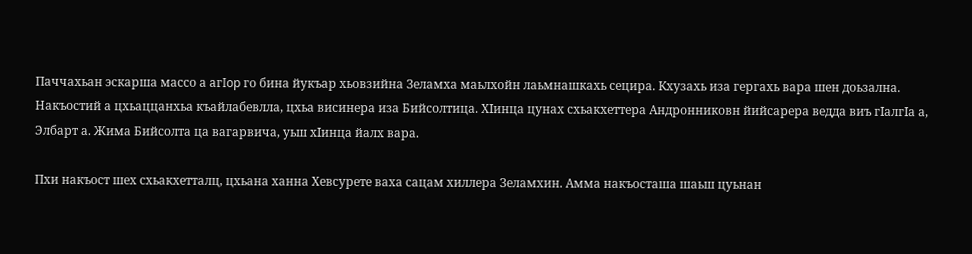Паччахьан эскарша массо а aгIop го бина йукъар хьовзийна Зеламха маьлхойн лаьмнашкахь сецира. Кхузахь иза гергахь вара шен доьзална. Накъостий а цхьаццанхьа къайлабевлла, цхьа висинера иза Бийсолтица. ХIинца цунах схьакхеттера Андронниковн йийсарера ведда виъ гIалгIа а, Элбарт а. Жима Бийсолта ца вагарвича, уьш хIинца йалх вара.

Пхи накъост шех схьакхетталц, цхьана ханна Хевсурете ваха сацам хиллера Зеламхин. Амма накъосташа шаьш цуьнан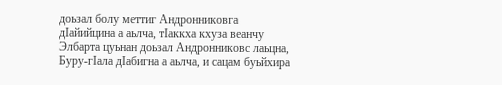доьзал болу меттиг Андронниковга дIайийцина а аьлча, тIаккха кхуза веанчу Элбарта цуьнан доьзал Андронниковс лаьцна, Буру-гIала дIабигна а аьлча, и сацам буьйхира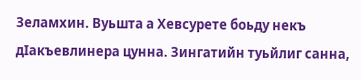Зеламхин. Вуьшта а Хевсурете боьду некъ дIакъевлинера цунна. Зингатийн туьйлиг санна,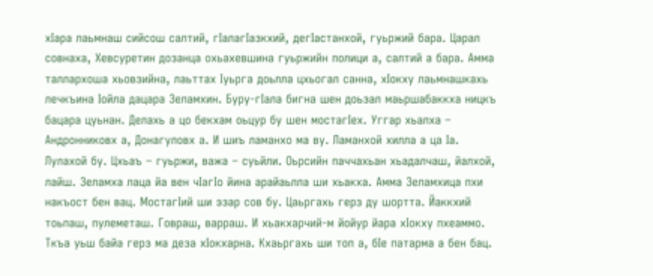хIара лаьмнаш сийсош салтий, гIалагIазкхий, дегIастанхой, гуьржий бара. Царал совнаха, Хевсуретин дозанца охьахевшина гуьржийн полици а, салтий а бара. Амма таллархоша хьовзийна, лаьттах Iуьрга доьлла цхьогал санна, хIокху лаьмнашкахь лечкъина Iойла дацара Зеламхин. Буру-гIала бигна шен доьзал маьршабаккха ницкъ бацара цуьнан. Делахь а цо бекхам оьцур бу шен мостагIех. Уггар хьалха – Андронниковх а, Донагуловх а. И шиъ ламанхо ма ву. Ламанхой хилла а ца Iа. Лулахой бу. Цхьаъ – гуьржи, важа – суьйли. Оьрсийн паччахьан хьадалчаш, йалхой, лайш. Зеламха лаца йа вен чIагIо йина арайаьлла ши хьакха. Амма Зеламхица пхи накъост бен вац. МостагIий ши эзар сов бу. Цаьргахь герз ду шортта. Йаккхий тоьпаш, пулеметаш. Говраш, варраш. И хьакхарчий-м йойур йара хIокху пхеаммо. Ткъа уьш байа герз ма деза хIокхарна. Кхаьргахь ши топ а, бIе патарма а бен бац.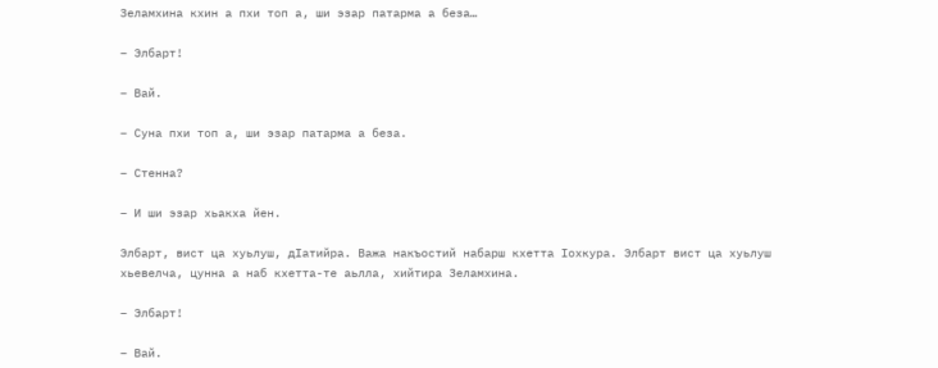Зеламхина кхин а пхи топ а, ши эзар патарма а беза…

– Элбарт!

– Вай.

– Суна пхи топ а, ши эзар патарма а беза.

– Стенна?

– И ши эзар хьакха йен.

Элбарт, вист ца хуьлуш, дIатийра. Важа накъостий набарш кхетта Iохкура. Элбарт вист ца хуьлуш хьевелча, цунна а наб кхетта-те аьлла, хийтира Зеламхина.

– Элбарт!

– Вай.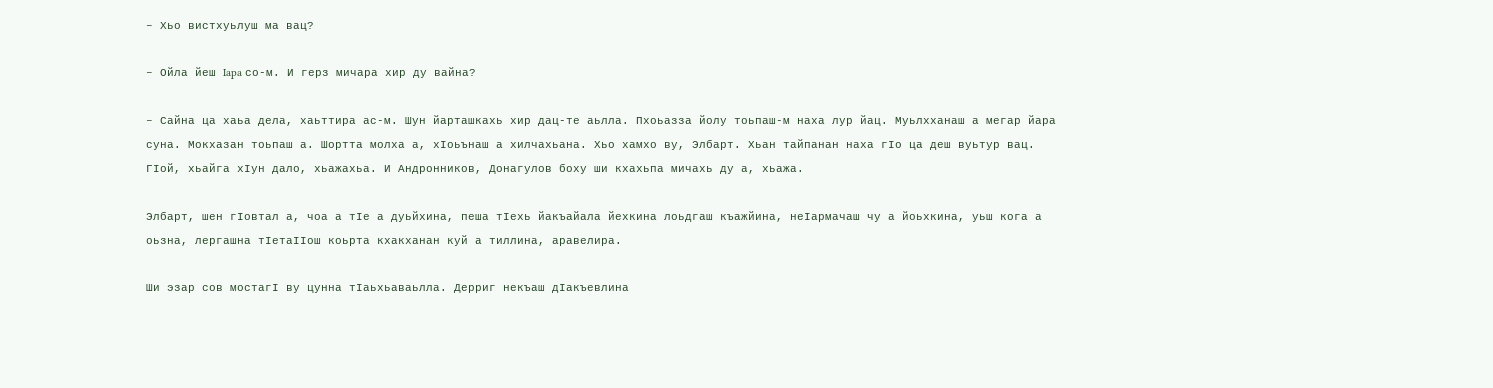– Хьо вистхуьлуш ма вац?

– Ойла йеш Iapa со-м. И герз мичара хир ду вайна?

– Сайна ца хаьа дела, хаьттира ас-м. Шун йарташкахь хир дац-те аьлла. Пхоьазза йолу тоьпаш-м наха лур йац. Муьлхханаш а мегар йара суна. Мокхазан тоьпаш а. Шортта молха а, хIоьънаш а хилчахьана. Хьо хамхо ву, Элбарт. Хьан тайпанан наха гIo ца деш вуьтур вац. ГIой, хьайга хIун дало, хьажахьа. И Андронников, Донагулов боху ши кхахьпа мичахь ду а, хьажа.

Элбарт, шен гIовтал а, чоа а тIе а дуьйхина, пеша тIехь йакъайала йехкина лоьдгаш къажйина, неIармачаш чу а йоьхкина, уьш кога а оьзна, лергашна тIетаIIош коьрта кхакханан куй а тиллина, аравелира.

Ши эзар сов мостагI ву цунна тIаьхьаваьлла. Дерриг некъаш дIакъевлина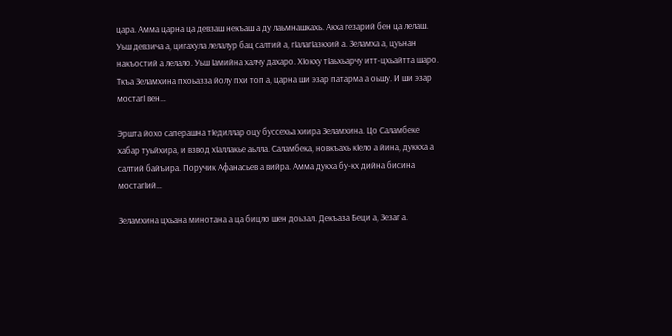цара. Амма царна ца девзаш некъаш а ду лаьмнашкахь. Акха гезарий бен ца лелаш. Уьш девзича а, цигахула лелалур бац салтий а, гIалагIазкхий а. Зеламха а, цуьнан накъостий а лелало. Уьш Iамийна халчу дахаро. ХIокху тIаьхьарчу итт-цхьайтта шаро. Ткъа Зеламхина пхоьазза йолу пхи топ а, царна ши эзар патарма а оьшу. И ши эзар мocтaгI вен…

Эршта йохо саперашна тIедиллар оцу буссехьа хиира Зеламхина. Цо Саламбеке хабар туьйхира, и взвод хIаллакье аьлла. Саламбека, новкъахь кIело а йина, дуккха а салтий байъира. Поручик Афанасьев а вийра. Амма дукха бу-кх дийна бисина мостагIий…

Зеламхина цхьана минотана а ца бицло шен доьзал. Декъаза Беци а, Зезаг а.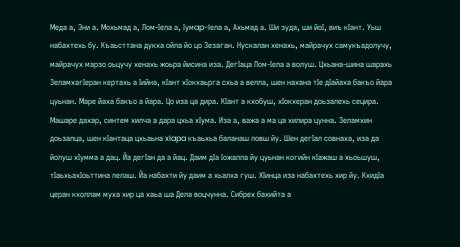Меда а, Эни а. Мохьмад а, Лом-Iела а, Iyмap-Iела а, Ахьмад а. Ши зуда, ши йоI, виъ кIант. Уьш набахтехь бу. Къаьсттана дукха ойла йо цо Зезаган. Нускалан хенахь, майрачух самукъадолучу, майрачух марзо оьцучу хенахь жоьра йисина иза. ДегIаца Лом-Iела а волуш. Цхьана-шина шарахь ЗеламхагIеран кертахь а Iийна, кIант хIокхаьрга схьа а велла, шен нахана тIе дIайаха бакъо йара цуьнан. Маре йаха бакъо а йара. Цо иза ца дира. КIант а кхобуш, хIокхеран доьзалехь сецира. Машаре дахар, синтем хилча а дара цхьа хIyма. Иза а, важа а ма ца хилира цунна. Зеламхин доьзалца, шен кIантаца цхьаьна xIapa къаьхьа баланаш ловш йу. Шен дегIал совнаха, иза да йолуш хIyмма а дац. Йа дегIан да а йац. Даим дIа Iожалла йу цуьнан когийн кIажаш а хьоьшуш, тIаьхьахIоьттина лелаш. Йа набахти йу даим а хьалха гуш. ХIинца иза набахтехь хир йу. КхидIа церан кхоллам муха хир ца хаьа ша Дела воцчунна. Сибрех бахийта а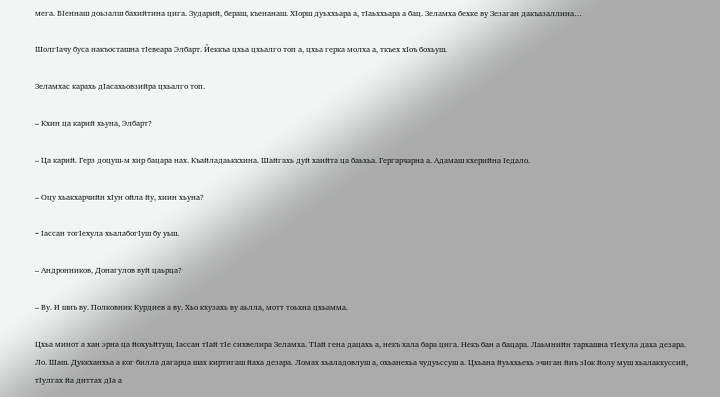мега. БIеннаш доьзалш бахийтина цига. Зударий, бераш, къенанаш. XIоpш дуьххьара а, тIаьххьара а бац. Зеламха бехке ву Зезаган дакъазаллина…

ШолгIачу буса накъосташна тIевеара Элбарт. Йеккъа цхьа цхьалго топ а, цхьа герка молха а, ткъех хIоъ бохьуш.

Зеламхас карахь дIасахьовзийра цхьалго топ.

– Кхин ца карий хьуна, Элбарт?

– Ца карий. Герз доцуш-м хир бацара нах. Къайладаьккхина. Шайгахь дуй хаийта ца баьхьа. Гергарчарна а. Адамаш кхерийна Iедало.

– Оцу хьакхарчийн хIун ойла йу, хиин хьуна?

– Iассан тогIехула хьалабогIуш бу уьш.

– Андронников, Донагулов вуй цаьрца?

– Ву. И шиъ ву. Полковник Курдиев а ву. Хьо кхузахь ву аьлла, мотт тоьхна цхьамма.

Цхьа минот а хан эрна ца йохуьйтуш, Iассан тIай тIе сихвелира Зеламха. ТIай гена дацахь а, некъ хала бара цига. Некъ бан а бацара. Лаьмнийн тархашна тIехула даха дезара. Ло. Шаш. Дуккханхьа а ког билла дагарца шах киртигаш йаха дезара. Ломах хьаладовлуш а, охьанехьа чудуьссуш а. Цхьана йуьххьехь эчиган йиъ зIок йолу муш хьалакхуссий, тIулгах йа диттах дIа а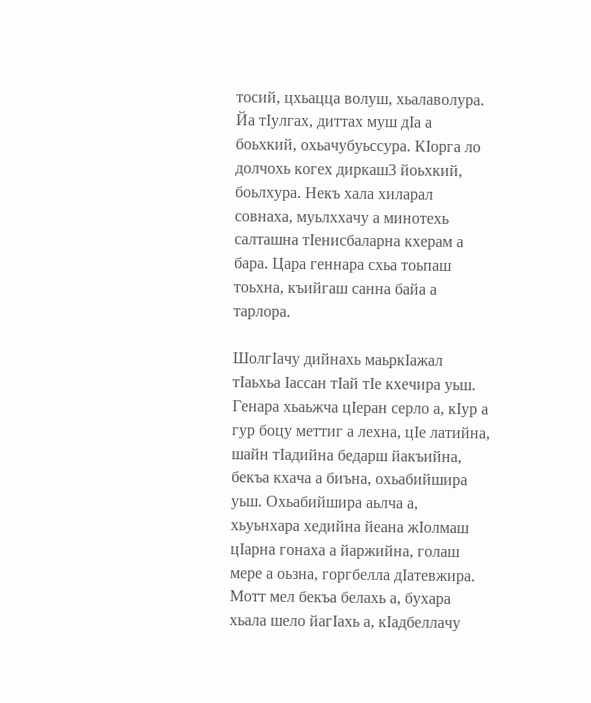тосий, цхьацца волуш, хьалаволура. Йа тIулгах, диттах муш дIа а боьхкий, охьачубуьссура. КIорга ло долчохь когех диркаш3 йоьхкий, боьлхура. Некъ хала хиларал совнаха, муьлххачу а минотехь салташна тIенисбаларна кхерам а бара. Цара геннара схьа тоьпаш тоьхна, къийгаш санна байа а тарлора.

ШолгIачу дийнахь маьркIажал тIаьхьа Iассан тIай тIе кхечира уьш. Генара хьаьжча цIеран серло а, кIур а гyp боцу меттиг а лехна, цIе латийна, шайн тIадийна бедарш йакъийна, бекъа кхача а биъна, охьабийшира уьш. Охьабийшира аьлча а, хьуьнхара хедийна йеана жIолмаш цIарна гонаха а йаржийна, голаш мере а оьзна, горгбелла дIатевжира. Мотт мел бекъа белахь а, бухара хьала шело йагIахь а, кIадбеллачу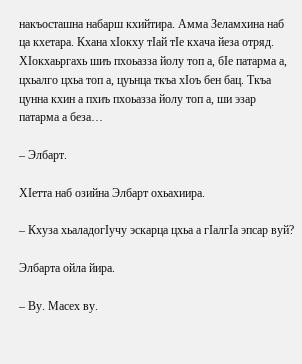накъосташна набарш кхийтира. Aмма Зеламхина наб ца кхетара. Кхана хIокху тIай тIе кхача йеза отряд. ХIокхаьргахь шиъ пхоьазза йолу топ а, бIе патарма а, цхьалго цхьа топ а, цуьнца ткъа хIоъ бен бац. Ткъа цунна кхин а пхиъ пхоьазза йолу топ а, ши эзар патарма а беза…

– Элбарт.

ХIетта наб озийна Элбарт охьахиира.

– Кхуза хьаладогIучу эскарца цхьа а гIалгIа эпсар вуй?

Элбарта ойла йира.

– Ву. Масех ву.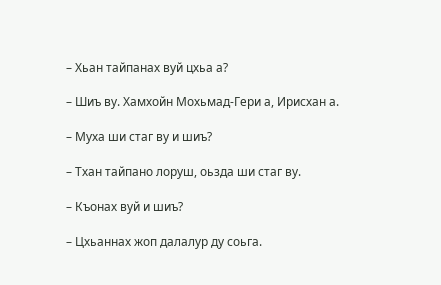– Хьан тайпанах вуй цхьа а?

– Шиъ ву. Хамхойн Мохьмад-Гери а, Ирисхан а.

– Муха ши стаг ву и шиъ?

– Тхан тайпано лоруш, оьзда ши стаг ву.

– Къонах вуй и шиъ?

– Цхьаннах жоп далалур ду соьга.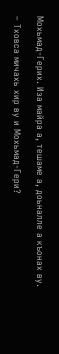Мохьмад-Герих. Иза майра а, тешаме а, доьналле а къонах ву.

– Тховса мичахь хир ву и Мохьмад-Гери?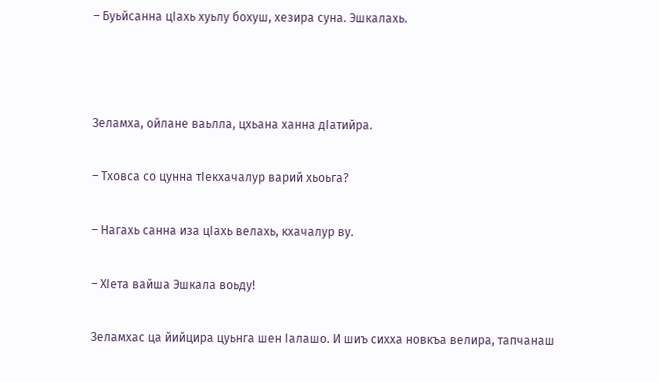– Буьйсанна цIахь хуьлу бохуш, хезира суна. Эшкалахь.



Зеламха, ойлане ваьлла, цхьана ханна дIатийра.

– Тховса со цунна тIекхачалур варий хьоьга?

– Нагахь санна иза цIахь велахь, кхачалур ву.

– ХIета вайша Эшкала воьду!

Зеламхас ца йийцира цуьнга шен Iалашо. И шиъ сихха новкъа велира, тапчанаш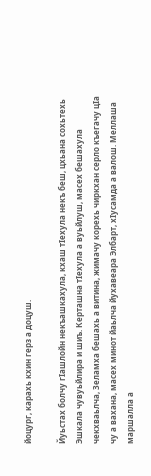йоцург, карахь кхин герз а доцуш.

Йуьстах болчу гIашлойн некъашкахула, кхаш тIехула некъ беш, цхьана сохьтехь Эшкала чувуьйлира и шиъ. Керташна тIехула а вуьйлуш, масех бешахула чекхваьлча, Зеламха бешахь а витина, жимачу корехь чиркхан серло къегачу цIа чу а вахана, масех минот йаьлча йухавеара Элбарт, хIусамда а валош. Меллаша маршалла а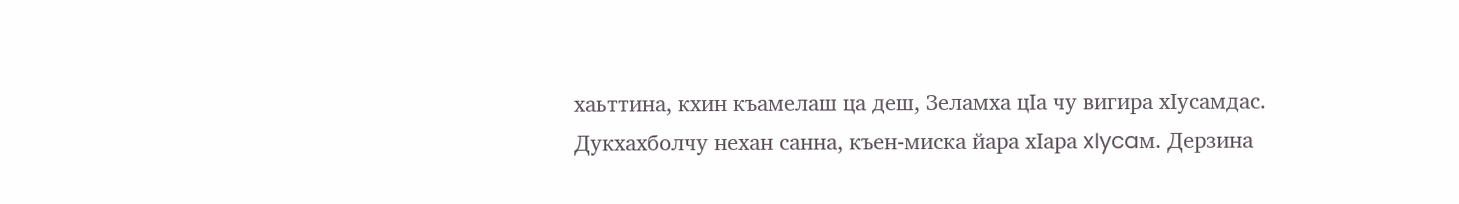хаьттина, кхин къамелаш ца деш, Зеламха цIа чу вигира xIусамдас. Дукхахболчу нехан санна, къен-миска йара хIара xIycaм. Дерзина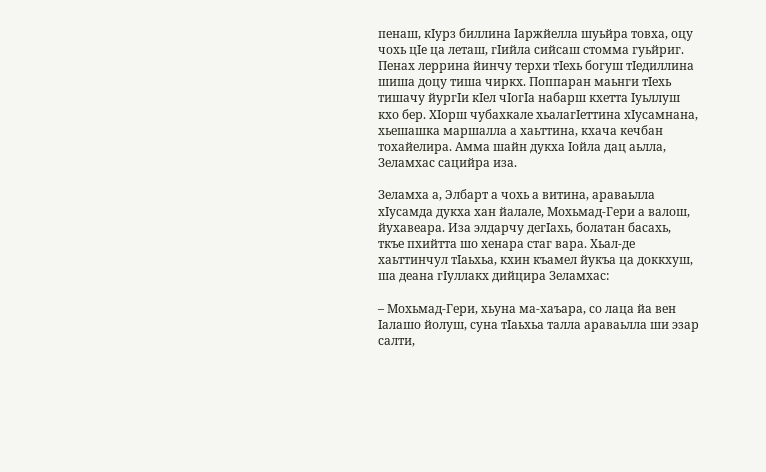пенаш, кIурз биллина Iаржйелла шуьйра товха, оцу чохь цIe ца леташ, гIийла сийсаш стомма гуьйриг. Пенах леррина йинчу терхи тIехь богуш тIедиллина шиша доцу тиша чиркх. Поппаран маьнги тIехь тишачу йургIи кIел чIогIа набарш кхетта Iуьллуш кхо бер. ХIорш чубахкале хьалагIеттина хIусамнана, хьешашка маршалла а хаьттина, кхача кечбан тохайелира. Амма шайн дукха Iойла дац аьлла, Зеламхас сацийра иза.

Зеламха а, Элбарт а чохь а витина, араваьлла хIусамда дукха хан йалале, Мохьмад-Гери а валош, йухавеара. Иза элдарчу дегIахь, болатан басахь, ткъе пхийтта шо хенара стаг вара. Хьал-де хаьттинчул тIаьхьа, кхин къамел йукъа ца доккхуш, ша деана гIуллакх дийцира Зеламхас:

– Мохьмад-Гери, хьуна ма-хаъара, со лаца йа вен Iалашо йолуш, суна тIаьхьа талла араваьлла ши эзар салти,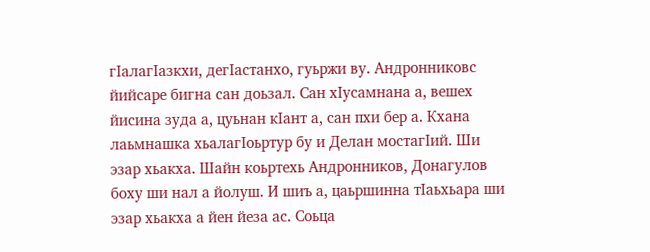гIалагIазкхи, дегIастанхо, гуьржи ву. Андронниковс йийсаре бигна сан доьзал. Сан хIусамнана а, вешех йисина зуда а, цуьнан кIант а, сан пхи бер а. Кхана лаьмнашка хьалагIоьртур бу и Делан мостагIий. Ши эзар хьакха. Шайн коьртехь Андронников, Донагулов боху ши нал а йолуш. И шиъ а, цаьршинна тIаьхьара ши эзар хьакха а йен йеза ас. Соьца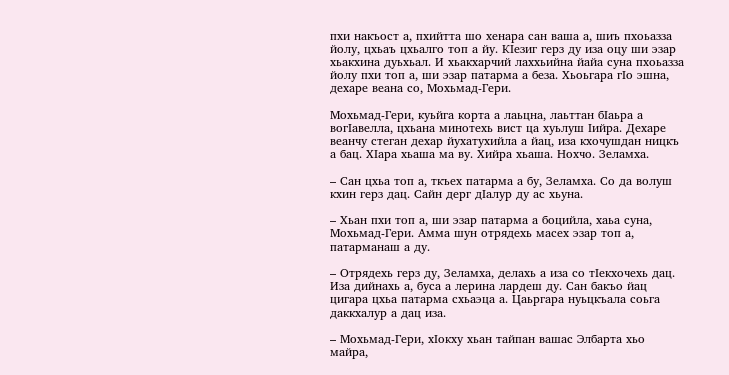пхи накъост а, пхийтта шо хенара сан ваша а, шиъ пхоьазза йолу, цхьаъ цхьалго топ а йу. КIезиг герз ду иза оцу ши эзар хьакхина дуьхьал. И хьакхарчий лаххьийна йайа суна пхоьазза йолу пхи топ а, ши эзар патарма а беза. Хьоьгара гIо эшна, дехаре веана со, Мохьмад-Гери.

Мохьмад-Гери, куьйга корта а лаьцна, лаьттан бIаьра а вогIавелла, цхьана минотехь вист ца хуьлуш Iийра. Дехаре веанчу стеган дехар йухатухийла а йац, иза кхочушдан ницкъ а бац. ХIара хьаша ма ву. Хийра хьаша. Нохчо. Зеламха.

– Сан цхьа топ а, ткъех патарма а бу, Зеламха. Со да волуш кхин герз дац. Сайн дерг дIалур ду ас хьуна.

– Хьан пхи топ а, ши эзар патарма а боцийла, хаьа суна, Мохьмад-Гери. Амма шун отрядехь масех эзар топ а, патарманаш а ду.

– Отрядехь герз ду, Зеламха, делахь а иза со тIекхочехь дац. Иза дийнахь а, буса а лерина лардеш ду. Сан бакъо йац цигара цхьа патарма схьаэца а. Цаьргара нуьцкъала соьга даккхалур а дац иза.

– Мохьмад-Гери, хIокху хьан тайпан вашас Элбарта хьо майра,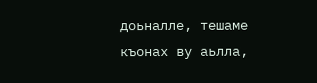доьналле, тешаме къонах ву аьлла,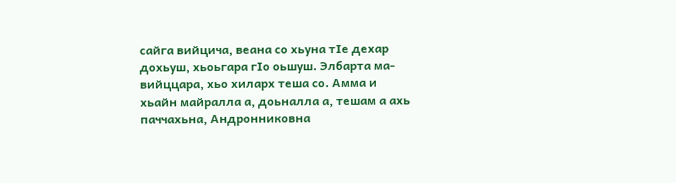сайга вийцича, веана со хьуна тIе дехар дохьуш, хьоьгара гIо оьшуш. Элбарта ма-вийццара, хьо хиларх теша со. Амма и хьайн майралла а, доьналла а, тешам а axь паччахьна, Андронниковна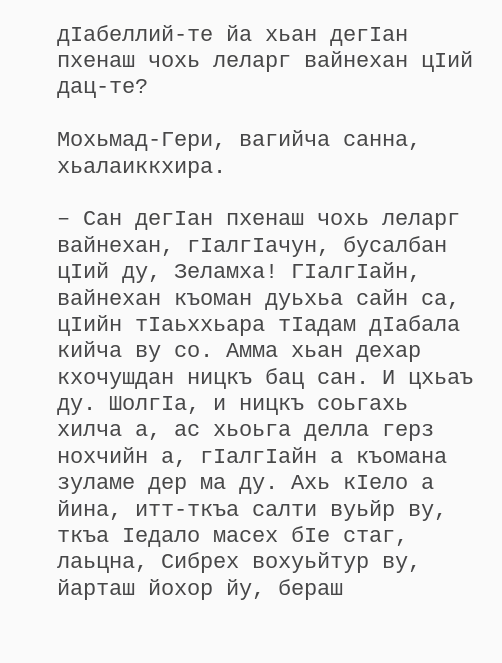дIабеллий-те йа хьан дегIан пхенаш чохь леларг вайнехан цIий дац-те?

Мохьмад-Гери, вагийча санна, хьалаиккхира.

– Сан дегIан пхенаш чохь леларг вайнехан, гIалгIачун, бусалбан цIий ду, Зеламха! ГIалгIайн, вайнехан къоман дуьхьа сайн са, цIийн тIаьххьара тIадам дIабала кийча ву со. Амма хьан дехар кхочушдан ницкъ бац сан. И цхьаъ ду. ШолгIа, и ницкъ соьгахь хилча а, ас хьоьга делла герз нохчийн а, гIалгIайн а къомана зуламе дер ма ду. Ахь кIело а йина, итт-ткъа салти вуьйр ву, ткъа Iедало масех бIе стаг, лаьцна, Сибрех вохуьйтур ву, йарташ йохор йу, бераш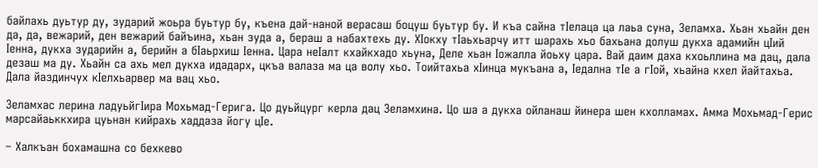байлахь дуьтур ду, зударий жоьра буьтур бу, къена дай-наной верасаш боцуш буьтур бу. И къа сайна тIелаца ца лаьа суна, Зеламха. Хьан хьайн ден да, да, вежарий, ден вежарий байъина, хьан зуда а, бераш а набахтехь ду. ХIокху тIаьхьарчу итт шарахь хьо бахьана долуш дукха адамийн цIий Iенна, дукха зударийн а, берийн а бIаьрхиш Iенна. Цара неIалт кхайкхадо хьуна, Деле хьан Iожалла йоьху цара. Вай даим даха кхоьллина ма дац, дала дезаш ма ду. Хьайн са ахь мел дукха идадарх, цкъа валаза ма ца волу хьо. Тоийтахьа хIинца мукъана а, Iедална тIe а гIoй, хьайна кхел йайтахьа. Дала йаздинчух кIелхьарвер ма вац хьо.

Зеламхас лерина ладуьйгIира Мохьмад-Герига. Цо дуьйцург керла дац Зеламхина. Цо ша а дукха ойланаш йинера шен кхолламах. Амма Мохьмад-Герис марсайаьккхира цуьнан кийрахь хаддаза йогу цIe.

– Халкъан бохамашна со бехкево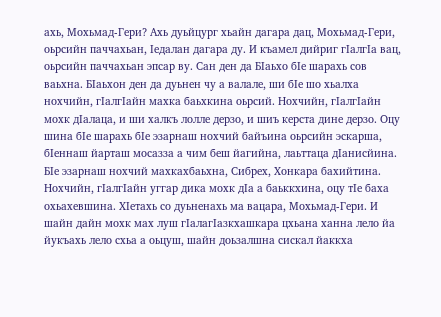ахь, Мохьмад-Гери? Ахь дуьйцург хьайн дагара дац, Мохьмад-Гери, оьрсийн паччахьан, Iедалан дагара ду. И къамел дийриг гIалгIа вац, оьрсийн паччахьан эпсар ву. Сан ден да БIаьхо бIе шарахь сов ваьхна. БIаьхон ден да дуьнен чу а валале, ши бIе шо хьалха нохчийн, гIалгIайн махка баьхкина оьрсий. Нохчийн, гIалгIайн мохк дIалаца, и ши халкъ лолле дерзо, и шиъ керста дине дерзо. Оцу шина бIе шарахь бIе эзарнаш нохчий байъина оьрсийн эскарша, бIеннаш йарташ мосазза а чим беш йагийна, лаьттаца дIанисйина. БIе эзарнаш нохчий махкахбаьхна, Сибрех, Хонкара бахийтина. Нохчийн, гIалгIайн уггар дика мохк дIа а баьккхина, оцу тIе баха охьахевшина. ХIетахь со дуьненахь ма вацара, Мохьмад-Гери. И шайн дайн мохк мах луш гIалагIазкхашкара цхьана ханна лело йа йукъахь лело схьа а оьцуш, шайн доьзалшна сискал йаккха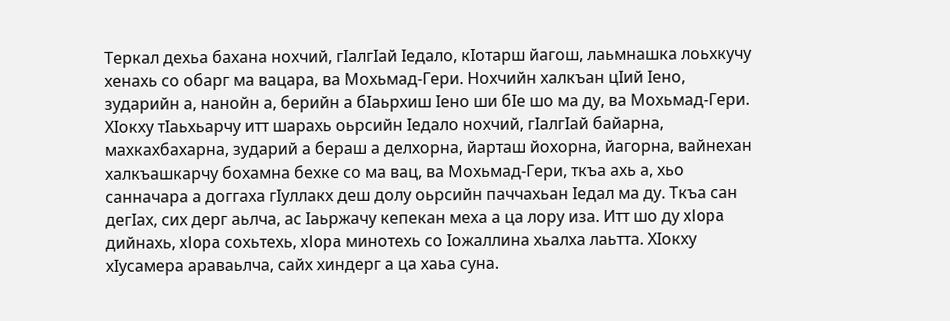Теркал дехьа бахана нохчий, гIалгIай Iедало, кIотарш йагош, лаьмнашка лоьхкучу хенахь со обарг ма вацара, ва Мохьмад-Гери. Нохчийн халкъан цIий Iено, зударийн а, нанойн а, берийн а бIаьрхиш Iено ши бIе шо ма ду, ва Мохьмад-Гери. ХIокху тIаьхьарчу итт шарахь оьрсийн Iедало нохчий, гIалгIай байарна, махкахбахарна, зударий а бераш а делхорна, йарташ йохорна, йагорна, вайнехан халкъашкарчу бохамна бехке со ма вац, ва Мохьмад-Гери, ткъа ахь а, хьо санначара а доггаха гIуллакх деш долу оьрсийн паччахьан Iедал ма ду. Ткъа сан дегIах, сих дерг аьлча, ас Iаьржачу кепекан меха а ца лору иза. Итт шо ду xIopa дийнахь, xIopa сохьтехь, xIopa минотехь со Iожаллина хьалха лаьтта. ХIокху хIусамера араваьлча, сайх хиндерг а ца хаьа суна.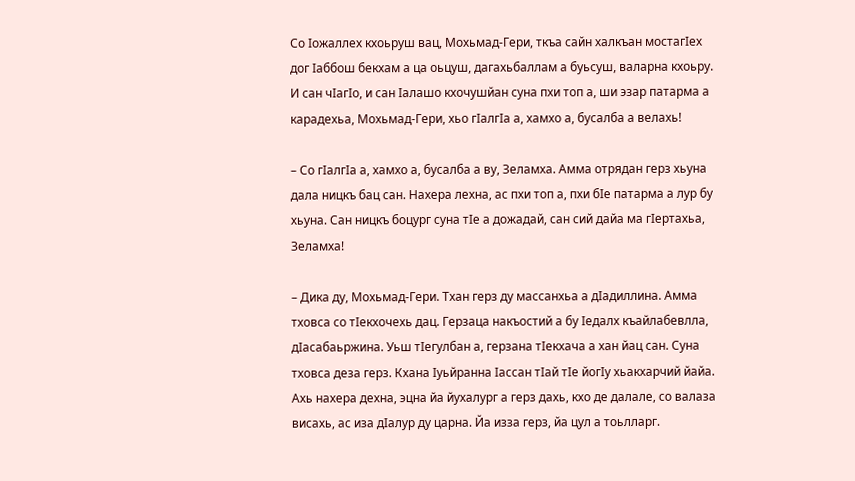Со Iожаллех кхоьруш вац, Мохьмад-Гери, ткъа сайн халкъан мостагIех дог Iаббош бекхам а ца оьцуш, дагахьбаллам а буьсуш, валарна кхоьру. И сан чIагIо, и сан Iалашо кхочушйан суна пхи топ а, ши эзар патарма а карадехьа, Мохьмад-Гери, хьо гIалгIа а, хамхо а, бусалба а велахь!

– Со гIалгIа а, хамхо а, бусалба а ву, Зеламха. Амма отрядан герз хьуна дала ницкъ бац сан. Нахера лехна, ас пхи топ а, пхи бIе патарма а лур бу хьуна. Сан ницкъ боцург суна тIе а дожадай, сан сий дайа ма гIертахьа, Зеламха!

– Дика ду, Мохьмад-Гери. Тхан герз ду массанхьа а дIадиллина. Амма тховса со тIекхочехь дац. Герзаца накъостий а бу Iедалх къайлабевлла, дIасабаьржина. Уьш тIегулбан а, герзана тIекхача а хан йац сан. Суна тховса деза герз. Кхана Iуьйранна Iассан тIай тIе йогIу хьакхарчий йайа. Ахь нахера дехна, эцна йа йухалург а герз дахь, кхо де далале, со валаза висахь, ас иза дIалур ду царна. Йа изза герз, йа цул а тоьлларг.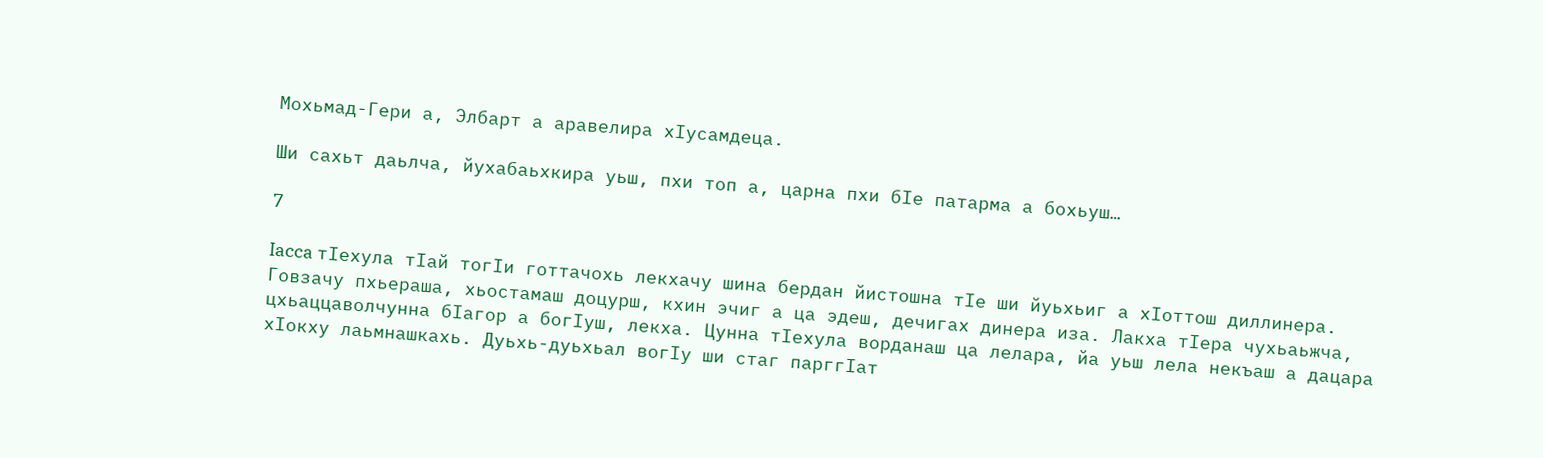Мохьмад-Гери а, Элбарт а аравелира хIусамдеца.

Ши сахьт даьлча, йухабаьхкира уьш, пхи топ а, царна пхи бIe патарма а бохьуш…

7

Iacca тIехула тIай тогIи готтачохь лекхачу шина бердан йистошна тIе ши йуьхьиг а хIоттош диллинера. Говзачу пхьераша, хьостамаш доцурш, кхин эчиг а ца эдеш, дечигах динера иза. Лакха тIера чухьаьжча, цхьаццаволчунна бIагор а богIуш, лекха. Цунна тIехула ворданаш ца лелара, йа уьш лела некъаш а дацара хIокху лаьмнашкахь. Дуьхь-дуьхьал вогIу ши стаг парггIат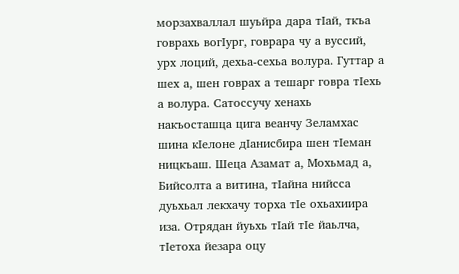морзахваллал шуьйра дара тIай, ткъа говрахь вогIург, говрара чу а вуссий, урх лоций, дехьа-сехьа волура. Гуттар а шех а, шен говрах а тешарг говра тIехь а волура. Сатоссучу хенахь накъосташца цига веанчу Зеламхас шина кIелоне дIанисбира шен тIеман ницкъаш. Шеца Азамат а, Мохьмад а, Бийсолта а витина, тIайна нийсса дуьхьал лекхачу торха тIе охьахиира иза. Отрядан йуьхь тIай тIе йаьлча, тIетоха йезара оцу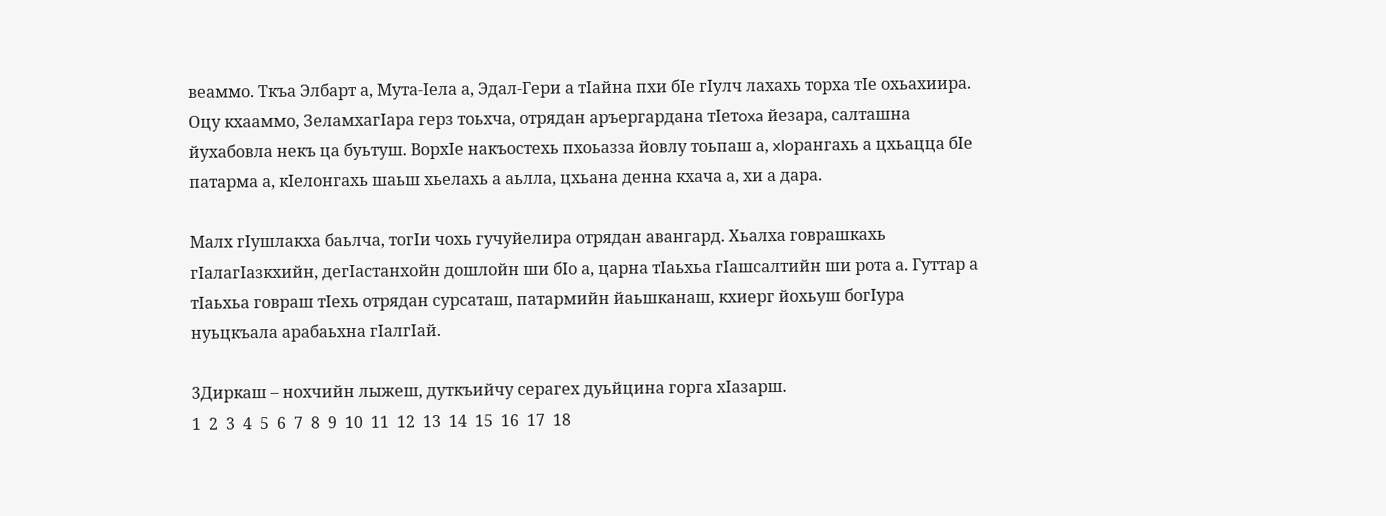веаммо. Ткъа Элбарт а, Мута-Iела а, Эдал-Гери а тIайна пхи бIе гIулч лахахь торха тIе охьахиира. Оцу кхааммо, ЗеламхагIара герз тоьхча, отрядан аръергардана тIетoxa йезара, салташна йухабовла некъ ца буьтуш. ВорхIе накъостехь пхоьазза йовлу тоьпаш а, xIoрангахь а цхьацца бIе патарма а, кIелонгахь шаьш хьелахь а аьлла, цхьана денна кхача а, хи а дара.

Малх гIушлакха баьлча, тогIи чохь гучуйелира отрядан авангард. Хьалха говрашкахь гIалагIазкхийн, дегIастанхойн дошлойн ши бIо а, царна тIаьхьа гIашсалтийн ши рота а. Гуттар а тIаьхьа говраш тIехь отрядан сурсаташ, патармийн йаьшканаш, кхиерг йохьуш богIура нуьцкъала арабаьхна гIалгIай.

3Диркаш – нохчийн лыжеш, дуткъийчу серагех дуьйцина горга хIазарш.
1  2  3  4  5  6  7  8  9  10  11  12  13  14  15  16  17  18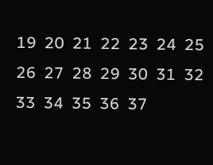19  20  21  22  23  24  25  26  27  28  29  30  31  32  33  34  35  36  37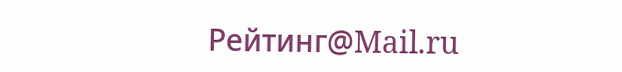Рейтинг@Mail.ru